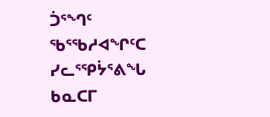ᑑᕐᙰᑦ ᖃᕐᖃᓱᐊᖏᑦᑕ ᓯᓚᕐᕿᔮᕐᕕᖓ ᑲᓇᑕᒥ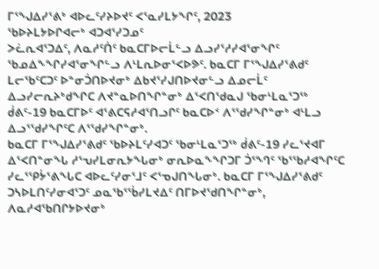ᒥᕐᖑᐃᓯᕐᕕᒃ ᐊᐅᓚᑦᓯᔨᐅᔪᑦ ᐸᕐᓇᓯᒪᔭᖏᑦ, 2023
ᖃᐅᔨᒪᔭᐅᒋᐊᓕᒃ ᐊᑐᐊᕐᓯᑐᓄᑦ
ᐳᓛᕆᐊᕐᑐᐃᑦ, ᐱᓇᓱᑦᑏᑦ ᑲᓇᑕᒥᐅᓕᒫᓪᓗ ᐃᓗᓯᕐᓱᓯᐊᕐᓂᖏᑦ ᖃᓄᐃᖕᖏᓯᐊᕐᓂᖏᓪᓗ ᐱᒻᒪᕆᐅᓂᕐᐸᐅᕗᑦ. ᑲᓇᑕᒥ ᒥᕐᖑᐃᓯᕐᕕᑯᑦ ᒪᓕᖃᑦᑕᑐᑦ ᐅᓐᓂᑑᑎᐅᔪᓂᒃ ᐃᑲᔪᕐᓯᒍᑎᐅᔪᓂᓪᓗ ᐃᓄᓕᒫᑦ ᐃᓗᓯᓕᕆᔨᒃᑯᖏᑕ ᐱᔪᓐᓇᐅᑎᖏᓐᓂᒃ ᐃᕐᐸᑎᖁᓇᒍ ᖃᓂᒻᒪᓇᕐᑐᖅ ᑰᕕᑦ-19 ᑲᓇᑕᒥᐅᑦ ᐊᕐᕕᑕᕋᓱᐊᕐᑎᓗᒋᑦ ᑲᓇᑕᐅᑉ ᐱᕐᖁᓯᖏᓐᓂᒃ ᐊᒻᒪᓗ ᐃᓗᕐᖁᓯᖏᑦᑕ ᐱᕐᖁᓯᖏᓐᓂᒃ.
ᑲᓇᑕᒥ ᒥᕐᖑᐃᓯᕐᕕᑯᑦ ᖃᐅᔨᒪᑦᓯᐊᑐᑦ ᖃᓂᒻᒪᓇᕐᑐᖅ ᑰᕕᑦ-19 ᓯᓚᕐᔪᐊᒥ ᐃᕐᐸᑎᓐᓂᖓ ᓱᕐᕃᓯᒪᓂᕆᔭᖓᓂᒃ ᓂᕆᐅᓇᖕᖏᑐᒥ ᑑᕐᙰᑦ ᖃᕐᖃᓱᐊᖏᑦᑕ ᓯᓚᕐᕿᔮᕐᕕᖓᑕ ᐊᐅᓚᑦᓯᓂᕐᒧᑦ ᐸᕐᓀᒍᑎᖓᓂᒃ. ᑲᓇᑕᒥ ᒥᕐᖑᐃᓯᕐᕕᑯᑦ ᑐᓴᐅᒪᑎᑦᓯᓂᐊᕐᑐᑦ ᓄᓇᖃᕐᖄᓯᒪᔪᐃᑦ ᑎᒥᐅᔪᖁᑎᖏᓐᓂᒃ, ᐱᓇᓱᐊᖃᑎᒋᔭᐅᔪᓂᒃ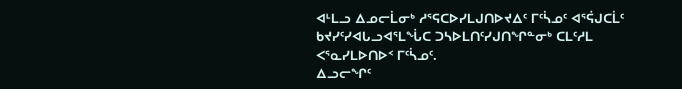ᐊᒻᒪᓗ ᐃᓄᓕᒫᓂᒃ ᓱᕐᕋᑕᐅᓯᒪᒍᑎᐅᔪᐃᑦ ᒥᑦᓵᓄᑦ ᐊᕐᕌᒍᑕᒫᑦ ᑲᔪᓯᑦᓯᐊᒐᓗᐊᕐᒪᖔᑕ ᑐᓴᐅᒪᑎᑦᓯᒍᑎᖏᓐᓂᒃ ᑕᒪᑦᓱᒪ ᐸᕐᓇᓯᒪᐅᑎᐅᑉ ᒥᑦᓵᓄᑦ.
ᐃᓗᓕᖏᑦ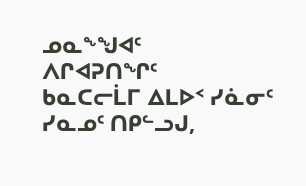ᓄᓇᖕᖑᐊᑦ
ᐱᒋᐊᕈᑎᖏᑦ
ᑲᓇᑕᓕᒫᒥ ᐃᒪᐅᑉ ᓯᓈᓂᑦ ᓯᓇᓄᑦ ᑎᑭᓪᓗᒍ,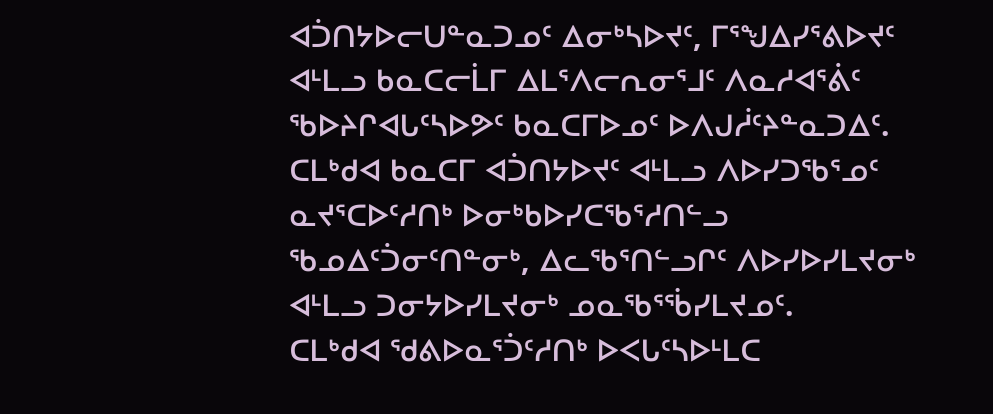ᐊᑑᑎᔭᐅᓕᑌᓐᓇᑐᓄᑦ ᐃᓂᒃᓴᐅᔪᑦ, ᒥᕐᖑᐃᓯᕐᕕᐅᔪᑦ ᐊᒻᒪᓗ ᑲᓇᑕᓕᒫᒥ ᐃᒪᕐᐱᓕᕆᓂᕐᒧᑦ ᐱᓇᓱᐊᕐᕖᑦ ᖃᐅᔨᒋᐊᒐᑦᓴᐅᕗᑦ ᑲᓇᑕᒥᐅᓄᑦ ᐅᐱᒍᓲᑦᔨᓐᓇᑐᐃᑦ. ᑕᒪᒃᑯᐊ ᑲᓇᑕᒥ ᐊᑑᑎᔭᐅᔪᑦ ᐊᒻᒪᓗ ᐱᐅᓯᑐᖃᕐᓄᑦ ᓇᔪᕐᑕᐅᑦᓱᑎᒃ ᐅᓂᒃᑲᐅᓯᑕᖃᕐᓱᑎᓪᓗ ᖃᓄᐃᑦᑑᓂᑦᑎᓐᓂᒃ, ᐃᓚᖃᕐᑎᓪᓗᒋᑦ ᐱᐅᓯᐅᓯᒪᔪᓂᒃ ᐊᒻᒪᓗ ᑐᓂᔭᐅᓯᒪᔪᓂᒃ ᓄᓇᖃᕐᖄᓯᒪᔪᓄᑦ.
ᑕᒪᒃᑯᐊ ᖁᕕᐅᓇᕐᑑᑦᓱᑎᒃ ᐅᐸᒐᑦᓴᐅᒻᒪᑕ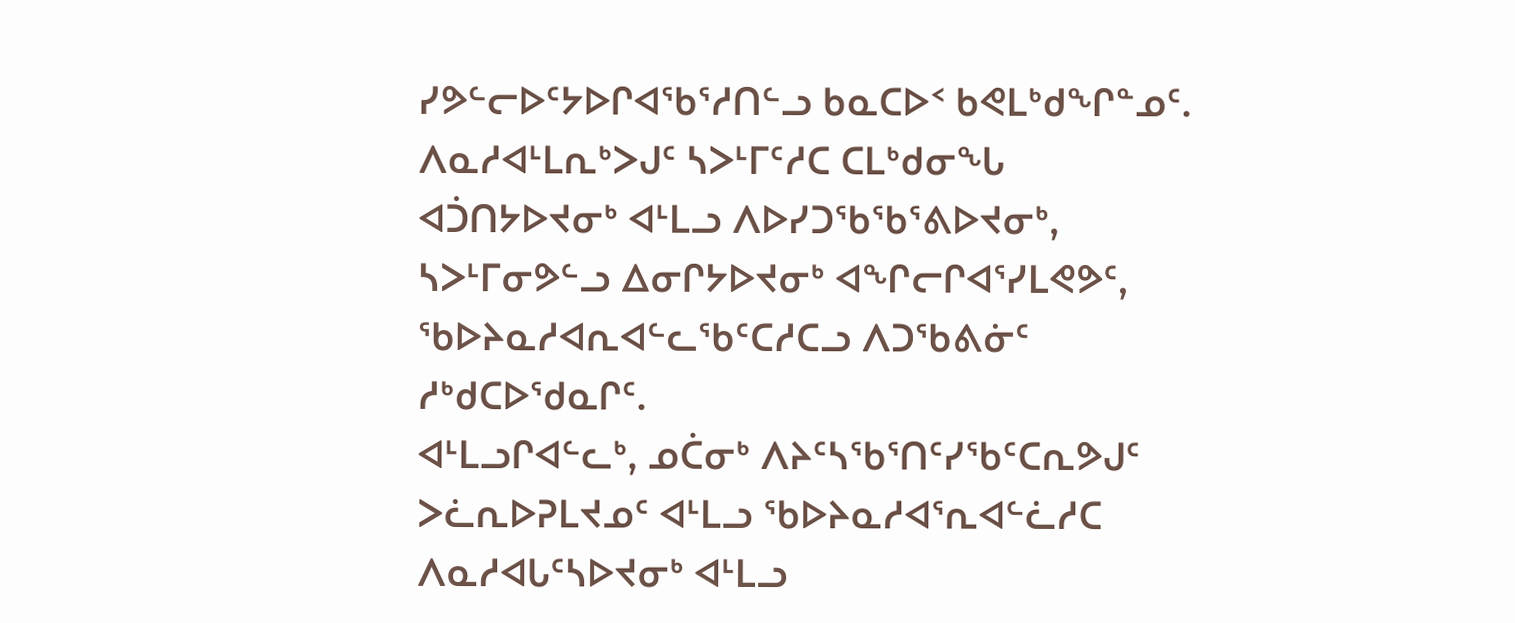ᓯᕗᓪᓕᐅᑦᔭᐅᒋᐊᖃᕐᓱᑎᓪᓗ ᑲᓇᑕᐅᑉ ᑲᕙᒪᒃᑯᖏᓐᓄᑦ. ᐱᓇᓱᐊᒻᒪᕆᒃᐳᒍᑦ ᓴᐳᒻᒥᑦᓱᑕ ᑕᒪᒃᑯᓂᖓ ᐊᑑᑎᔭᐅᔪᓂᒃ ᐊᒻᒪᓗ ᐱᐅᓯᑐᖃᖃᕐᕕᐅᔪᓂᒃ, ᓴᐳᒻᒥᓂᕗᓪᓗ ᐃᓂᒋᔭᐅᔪᓂᒃ ᐊᖏᓕᒋᐊᕐᓯᒪᕙᕗᑦ, ᖃᐅᔨᓇᓱᐊᕆᐊᓪᓚᖃᑦᑕᓱᑕᓗ ᐱᑐᖃᕕᓃᑦ ᓱᒃᑯᑕᐅᖁᓇᒋᑦ.
ᐊᒻᒪᓗᒋᐊᓪᓚᒃ, ᓄᑖᓂᒃ ᐱᔨᑦᓴᖃᕐᑎᑦᓯᖃᑦᑕᕆᕗᒍᑦ ᐳᓛᕆᐅᕈᒪᔪᓄᑦ ᐊᒻᒪᓗ ᖃᐅᔨᓇᓱᐊᕐᕆᐊᓪᓛᓱᑕ ᐱᓇᓱᐊᒐᑦᓴᐅᔪᓂᒃ ᐊᒻᒪᓗ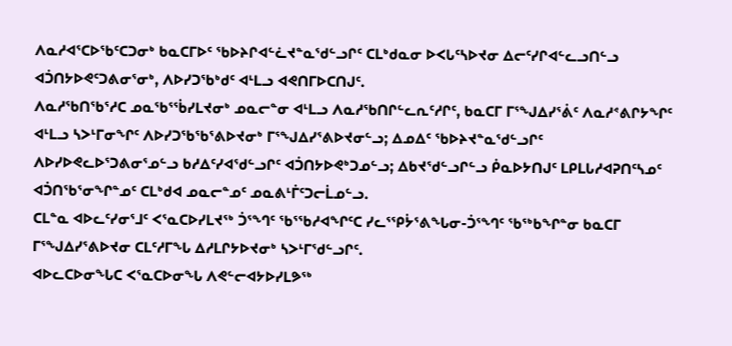ᐱᓇᓱᐊᕐᑕᐅᖃᑦᑕᑐᓂᒃ ᑲᓇᑕᒥᐅᑦ ᖃᐅᔨᒋᐊᓪᓛᔪᓐᓇᖁᓪᓗᒋᑦ ᑕᒪᒃᑯᓇᓂ ᐅᐸᒐᑦᓴᐅᔪᓂ ᐃᓕᑦᓯᒋᐊᓪᓚᓗᑎᓪᓗ ᐊᑑᑎᔭᐅᕙᑦᑐᕕᓂᕐᓂᒃ, ᐱᐅᓯᑐᖃᒃᑯᑦ ᐊᒻᒪᓗ ᐊᕙᑎᒥᐅᑕᑎᒍᑦ.
ᐱᓇᓱᖃᑎᖃᕐᓱᑕ ᓄᓇᖃᕐᖄᓯᒪᔪᓂᒃ ᓄᓇᓕᓐᓂ ᐊᒻᒪᓗ ᐱᓇᓱᖃᑎᒋᓪᓚᕆᑦᓱᒋᑦ, ᑲᓇᑕᒥ ᒥᕐᖑᐃᓯᕐᕖᑦ ᐱᓇᓱᕝᕕᒋᔭᖏᑦ ᐊᒻᒪᓗ ᓴᐳᒻᒥᓂᖏᑦ ᐱᐅᓯᑐᖃᖃᕐᕕᐅᔪᓂᒃ ᒥᕐᖑᐃᓯᕐᕕᐅᔪᓂᓪᓗ; ᐃᓄᐃᑦ ᖃᐅᔨᔪᓐᓇᖁᓪᓗᒋᑦ ᐱᐅᓯᐅᕙᓚᐅᕐᑐᕕᓂᕐᓄᓪᓗ ᑲᓱᐃᑦᓯᐊᖁᓪᓗᒋᑦ ᐊᑑᑎᔭᐅᕙᒃᑐᓄᓪᓗ; ᐃᑲᔪᖁᓪᓗᒋᓪᓗ ᑮᓇᐅᔭᑎᒍᑦ ᒪᑭᒪᒐᓱᐊᕈᑎᑦᓴᓄᑦ ᐊᑑᑎᖃᕐᓂᖏᓐᓄᑦ ᑕᒪᒃᑯᐊ ᓄᓇᓕᓐᓄᑦ ᓄᓇᕕᒻᒦᑦᑐᓕᒫᓄᓪᓗ.
ᑕᒪᓐᓇ ᐊᐅᓚᑦᓯᓂᕐᒧᑦ ᐸᕐᓇᑕᐅᓯᒪᔪᖅ ᑑᕐᙰᑦ ᖃᕐᖃᓱᐊᖏᑦᑕ ᓯᓚᕐᕿᔮᕐᕕᖓᓂ-ᑑᕐᙰᑦ ᖃᖅᑲᖏᓐᓂ ᑲᓇᑕᒥ ᒥᕐᖑᐃᓯᕐᕕᐅᔪᓂ ᑕᒪᑦᓱᒥᖓ ᐃᓱᒪᒋᔭᐅᔪᓂᒃ ᓴᐳᒻᒥᖁᓪᓗᒋᑦ.
ᐊᐅᓚᑕᐅᓂᖓᑕ ᐸᕐᓇᑕᐅᓂᖓ ᐱᕙᓪᓕᐊᔭᐅᓯᒪᕗᖅ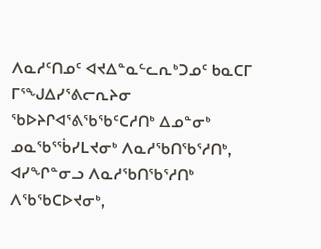ᐱᓇᓱᑦᑎᓄᑦ ᐊᔪᐃᓐᓇᓪᓚᕆᒃᑐᓄᑦ ᑲᓇᑕᒥ ᒥᕐᖑᐃᓯᕐᕕᓕᕆᔨᓂ ᖃᐅᔨᒋᐊᕐᕕᖃᖃᑦᑕᓱᑎᒃ ᐃᓄᓐᓂᒃ ᓄᓇᖃᕐᖄᓯᒪᔪᓂᒃ ᐱᓇᓱᖃᑎᖃᕐᓱᑎᒃ, ᐊᓯᖏᓐᓂᓗ ᐱᓇᓱᖃᑎᖃᕐᓱᑎᒃ ᐱᖃᖃᑕᐅᔪᓂᒃ,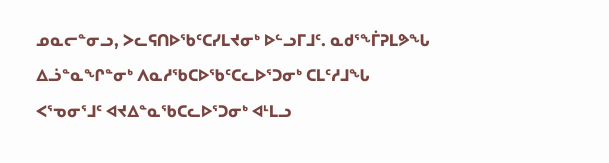ᓄᓇᓕᓐᓂᓗ, ᐳᓚᕋᑎᐅᖃᑦᑕᓯᒪᔪᓂᒃ ᐅᓪᓗᒥᒧᑦ. ᓇᑯᕐᖕᒦᕈᒪᕗᖓ ᐃᓘᓐᓇᖏᓐᓂᒃ ᐱᓇᓱᖃᑕᐅᖃᑦᑕᓚᐅᕐᑐᓂᒃ ᑕᒪᑦᓱᒧᖓ ᐸᕐᓀᓂᕐᒧᑦ ᐊᔪᐃᓐᓇᖃᑕᓚᐅᕐᑐᓂᒃ ᐊᒻᒪᓗ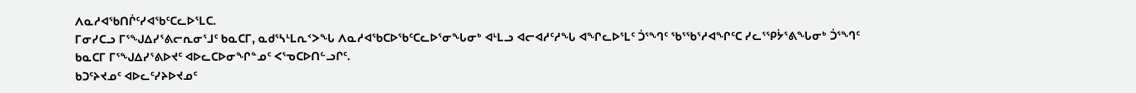ᐱᓇᓱᐊᖃᑎᒌᑦᓯᐊᖃᑦᑕᓚᐅᕐᒪᑕ.
ᒥᓂᓯᑕᓗ ᒥᕐᖑᐃᓯᕐᕕᓕᕆᓂᕐᒧᑦ ᑲᓇᑕᒥ, ᓇᑯᕐᓴᒻᒪᕆᑉᐳᖓ ᐱᓇᓱᐊᖃᑕᐅᖃᑦᑕᓚᐅᕐᓂᖓᓂᒃ ᐊᒻᒪᓗ ᐊᓕᐊᓱᑦᓱᖓ ᐊᖏᓚᐅᕐᒪᑦ ᑑᕐᙰᑦ ᖃᕐᖃᕐᓱᐊᖏᑦᑕ ᓯᓚᕐᕿᔮᕐᕕᖓᓂᒃ ᑑᕐᙰᑦ ᑲᓇᑕᒥ ᒥᕐᖑᐃᓯᕐᕕᐅᔪᑦ ᐊᐅᓚᑕᐅᓂᖏᓐᓄᑦ ᐸᕐᓀᑕᐅᑎᓪᓗᒋᑦ.
ᑲᑐᑦᔨᔪᓄᑦ ᐊᐅᓚᑦᓯᔨᐅᔪᓄᑦ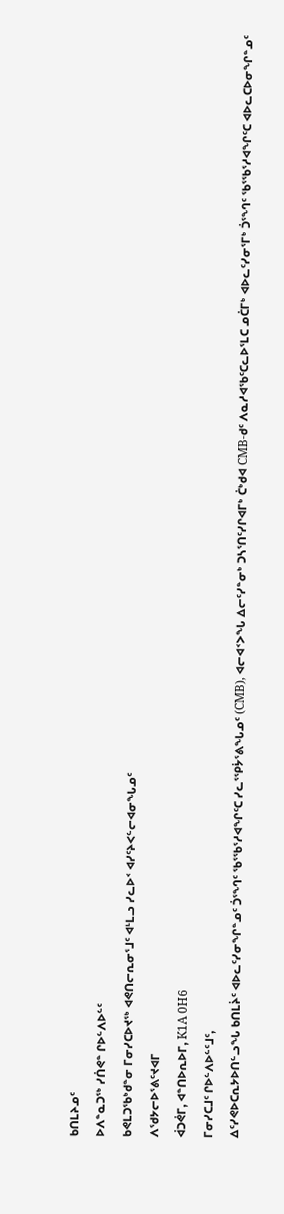ᑲᑎᒪᔨᓄᑦ
ᐅᐱᓐᓇᑐᖅ ᓯᑏᕙᓐ ᒋᐅᓪᐱᐅᓪᑦ
ᑲᕙᒪᑐᖃᒃᑯᓐᓂ ᒥᓂᓯᑕᐅᔪᖅ ᐊᕙᑎᓕᕆᓂᕐᒧᑦ ᐊᒻᒪᓗ ᓯᓚᐅᑉ ᐊᓯᑦᔨᐸᓪᓕᐊᓂᖓᓄᑦ
ᐱᖁᔭᓕᐅᕐᕕᑦᔪᐊᒥ
ᐋᑐᕚᒥ, ᐊᓐᑎᐅᕆᐅᒥ, K1A 0H6
ᒥᓂᓯᑕᒧᑦ ᒋᐅᓪᐱᐅᓪᑦᒧᑦ,
ᐃᑦᓯᕙᐅᑕᕆᔭᐅᑎᓪᓗᖓ ᑲᑎᒪᔩᑦ ᐊᐅᓚᑦᓯᓂᖏᓐᓄᑦ ᑑᕐᙰᑦ ᖃᕐᖃᕐᓱᐊᖏᑦᑕ ᓯᓚᕐᕿᔮᕐᕕᖓᓄᑦ (CMB), ᐊᓕᐊᑉᐳᖓ ᐃᓕᑦᓯᓐᓂᒃ ᑐᓴᕐᑎᑦᓯᒋᐊᒥᒃ ᑖᒃᑯᐊ CMB-ᑯᑦ ᐱᓇᓱᐊᖃᑦᑕᓚᐅᕐᒪᑕ ᓄᑖᒥᒃ ᐊᐅᓚᑦᓯᓂᕐᒥᒃ ᑑᕐᙰᑦ ᖃᕐᖃᕐᓱᐊᖏᑦᑕ ᐊᐅᓚᑕᐅᓂᖏᓐᓄᑦ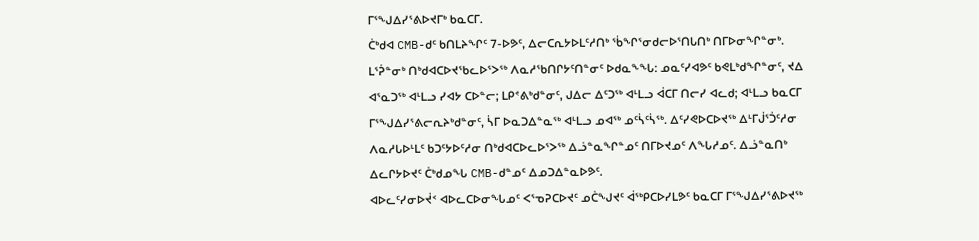ᒥᕐᖑᐃᓯᕐᕕᐅᔪᒥᒃ ᑲᓇᑕᒥ.
ᑖᒃᑯᐊ CMB-ᑯᑦ ᑲᑎᒪᔨᖏᑦ 7-ᐅᕗᑦ, ᐃᓕᑕᕆᔭᐅᒪᑦᓱᑎᒃ ᖄᖏᕐᓂᑯᓕᐅᕐᑎᒐᑎᒃ ᑎᒥᐅᓂᖏᓐᓂᒃ. ᒪᕐᕉᓐᓂᒃ ᑎᒃᑯᐊᑕᐅᔪᖃᓚᐅᕐᐳᖅ ᐱᓇᓱᖃᑎᒋᔭᑦᑎᓐᓂᑦ ᐅᑯᓇᖕᖓ: ᓄᓇᑦᓯᐊᕗᑦ ᑲᕙᒪᒃᑯᖏᓐᓂᑦ, ᔪᐃ ᐊᕐᓇᑐᖅ ᐊᒻᒪᓗ ᓯᐊᔭ ᑕᐅᓐᓕ; ᒪᑭᕝᕕᒃᑯᓐᓂᑦ, ᒍᐃᓕ ᐃᑦᑐᖅ ᐊᒻᒪᓗ ᐋᑕᒥ ᑎᓕᓯ ᐊᓚᑯ; ᐊᒻᒪᓗ ᑲᓇᑕᒥ ᒥᕐᖑᐃᓯᕐᕕᓕᕆᔨᒃᑯᓐᓂᑦ, ᓵᒥ ᐅᓇᑐᐃᓐᓇᖅ ᐊᒻᒪᓗ ᓄᐊᖅ ᓄᑦᓵᑦᓵᖅ. ᐃᑦᓯᕙᐅᑕᐅᔪᖅ ᐃᒻᒥᒎᕐᑑᑦᓱᓂ ᐱᓇᓱᒐᐅᒻᒪᑦ ᑲᑐᑦᔭᐅᑦᓱᓂ ᑎᒃᑯᐊᑕᐅᓚᐅᕐᐳᖅ ᐃᓘᓐᓇᖏᓐᓄᑦ ᑎᒥᐅᔪᓄᑦ ᐱᖓᓱᓄᑦ. ᐃᓘᓐᓇᑎᒃ ᐃᓚᒋᔭᐅᔪᑦ ᑖᒃᑯᓄᖓ CMB-ᑯᓐᓄᑦ ᐃᓄᑐᐃᓐᓇᐅᕗᑦ.
ᐊᐅᓚᑦᓯᓂᐅᔫᑉ ᐊᐅᓚᑕᐅᓂᖓᓄᑦ ᐸᕐᓀᕈᑕᐅᔪᑦ ᓄᑖᖑᔪᑦ ᐋᖅᑭᑕᐅᓯᒪᕗᑦ ᑲᓇᑕᒥ ᒥᕐᖑᐃᓯᕐᕕᐅᔪᖅ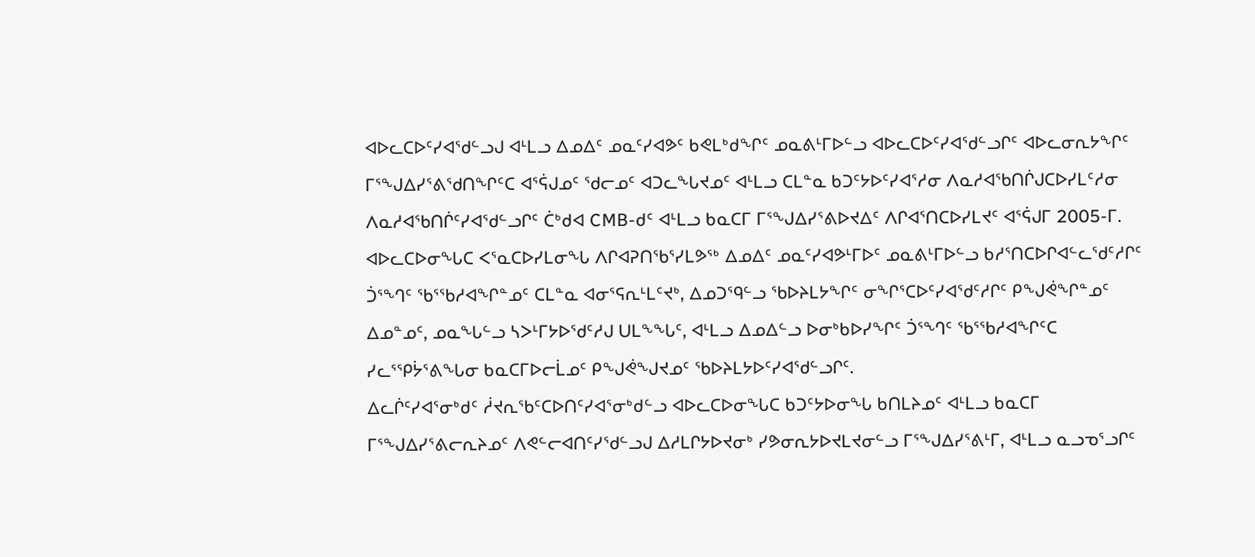ᐊᐅᓚᑕᐅᑦᓯᐊᖁᓪᓗᒍ ᐊᒻᒪᓗ ᐃᓄᐃᑦ ᓄᓇᑦᓯᐊᕗᑦ ᑲᕙᒪᒃᑯᖏᑦ ᓄᓇᕕᒻᒥᐅᓪᓗ ᐊᐅᓚᑕᐅᑦᓯᐊᖁᓪᓗᒋᑦ ᐊᐅᓚᓂᕆᔭᖏᑦ ᒥᕐᖑᐃᓯᕐᕕᖁᑎᖏᑦᑕ ᐊᕐᕌᒍᓄᑦ ᖁᓕᓄᑦ ᐊᑐᓚᖓᔪᓄᑦ ᐊᒻᒪᓗ ᑕᒪᓐᓇ ᑲᑐᑦᔭᐅᑦᓯᐊᕐᓱᓂ ᐱᓇᓱᐊᖃᑎᒌᒍᑕᐅᓯᒪᑦᓱᓂ ᐱᓇᓱᐊᖃᑎᒌᑦᓯᐊᖁᓪᓗᒋᑦ ᑖᒃᑯᐊ CMB-ᑯᑦ ᐊᒻᒪᓗ ᑲᓇᑕᒥ ᒥᕐᖑᐃᓯᕐᕕᐅᔪᐃᑦ ᐱᒋᐊᕐᑎᑕᐅᓯᒪᔪᑦ ᐊᕐᕌᒍᒥ 2005-ᒥ. ᐊᐅᓚᑕᐅᓂᖓᑕ ᐸᕐᓇᑕᐅᓯᒪᓂᖓ ᐱᒋᐊᕈᑎᖃᕐᓯᒪᕗᖅ ᐃᓄᐃᑦ ᓄᓇᑦᓯᐊᕗᒻᒥᐅᑦ ᓄᓇᕕᒻᒥᐅᓪᓗ ᑲᓱᕐᑎᑕᐅᒋᐊᓪᓚᖁᑦᓱᒋᑦ ᑑᕐᙰᑦ ᖃᕐᖃᓱᐊᖏᓐᓄᑦ ᑕᒪᓐᓇ ᐊᓂᕐᕋᕆᒻᒪᑦᔪᒃ, ᐃᓄᑐᙯᓪᓗ ᖃᐅᔨᒪᔭᖏᑦ ᓂᖏᕐᑕᐅᑦᓯᐊᖁᑦᓱᒋᑦ ᑭᖑᕚᖏᓐᓄᑦ ᐃᓄᓐᓄᑦ, ᓄᓇᖓᓪᓗ ᓴᐳᒻᒥᔭᐅᖁᑦᓱᒍ ᑌᒪᖕᖓᑦ, ᐊᒻᒪᓗ ᐃᓄᐃᓪᓗ ᐅᓂᒃᑲᐅᓯᖏᑦ ᑑᕐᙰᑦ ᖃᕐᖃᓱᐊᖏᑦᑕ ᓯᓚᕐᕿᔮᕐᕕᖓᓂ ᑲᓇᑕᒥᐅᓕᒫᓄᑦ ᑭᖑᕚᖑᔪᓄᑦ ᖃᐅᔨᒪᔭᐅᑦᓯᐊᖁᓪᓗᒋᑦ.
ᐃᓚᒌᑦᓯᐊᕐᓂᒃᑯᑦ ᓲᔪᕆᖃᑦᑕᐅᑎᑦᓯᐊᕐᓂᒃᑯᓪᓗ ᐊᐅᓚᑕᐅᓂᖓᑕ ᑲᑐᑦᔭᐅᓂᖓ ᑲᑎᒪᔨᓄᑦ ᐊᒻᒪᓗ ᑲᓇᑕᒥ ᒥᕐᖑᐃᓯᕐᕕᓕᕆᔨᓄᑦ ᐱᕙᓪᓕᐊᑎᑦᓯᖁᓪᓗᒍ ᐃᓱᒪᒋᔭᐅᔪᓂᒃ ᓯᕗᓂᕆᔭᐅᔪᒪᔪᓂᓪᓗ ᒥᕐᖑᐃᓯᕐᕕᒻᒥ, ᐊᒻᒪᓗ ᓇᓗᓀᕐᓗᒋᑦ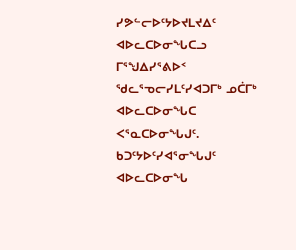ᓯᕗᓪᓕᐅᑦᔭᐅᔪᒪᔪᐃᑦ ᐊᐅᓚᑕᐅᓂᖓᑕᓗ ᒥᕐᖑᐃᓯᕐᕕᐅᑉ ᖁᓚᕐᓀᓕᓯᒪᑦᓯᐊᑐᒥᒃ ᓄᑖᒥᒃ ᐊᐅᓚᑕᐅᓂᖓᑕ ᐸᕐᓇᑕᐅᓂᖓᒍᑦ.
ᑲᑐᑦᔭᐅᑦᓯᐊᕐᓂᖓᒍᑦ ᐊᐅᓚᑕᐅᓂᖓ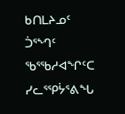ᑲᑎᒪᔨᓄᑦ ᑑᕐᙰᑦ ᖃᕐᖃᓱᐊᖏᑦᑕ ᓯᓚᕐᕿᔮᕐᕕᖓ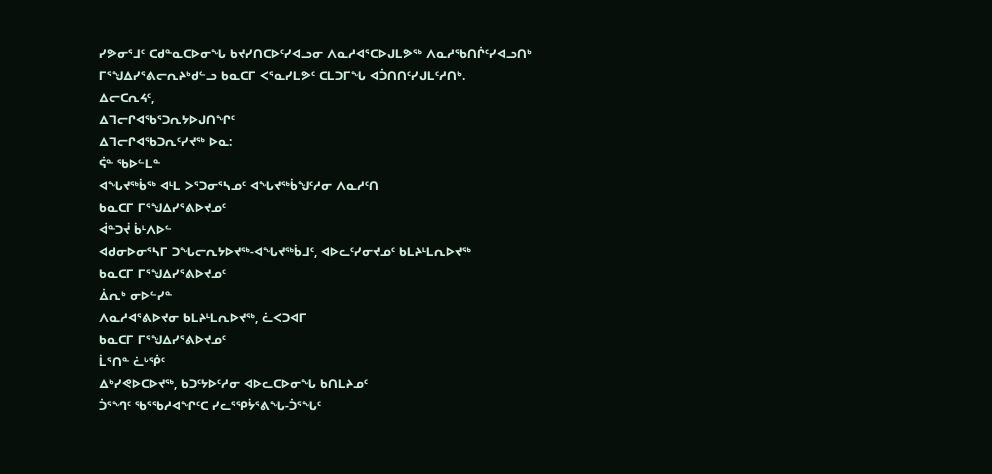ᓯᕗᓂᕐᒧᑦ ᑕᑯᓐᓇᑕᐅᓂᖓ ᑲᔪᓯᑎᑕᐅᑦᓯᐊᓗᓂ ᐱᓇᓱᐊᕐᑕᐅᒍᒪᕗᖅ ᐱᓇᓱᖃᑎᒌᑦᓯᐊᓗᑎᒃ ᒥᕐᖑᐃᓯᕐᕕᓕᕆᔨᒃᑯᓪᓗ ᑲᓇᑕᒥ ᐸᕐᓇᓯᒪᕗᑦ ᑕᒪᑐᒥᖓ ᐊᑑᑎᑎᑦᓯᒍᒪᑦᓱᑎᒃ.
ᐃᓕᑕᕆᔦᑦ,
ᐃᒣᓕᒋᐊᖃᕐᑐᕆᔭᐅᒍᑎᖏᑦ
ᐃᒣᓕᒋᐊᖃᑐᕆᑦᓯᔪᖅ ᐅᓇ:
ᕌᓐ ᖃᐅᓪᒪᓐ
ᐊᖓᔪᖅᑳᖅ ᐊᒻᒪ ᐳᕐᑐᓂᕐᓴᓄᑦ ᐊᖓᔪᖅᑳᖑᑦᓱᓂ ᐱᓇᓱᑦᑎ
ᑲᓇᑕᒥ ᒥᕐᖑᐃᓯᕐᕕᐅᔪᓄᑦ
ᐋᓐᑐᔫ ᑳᒻᐱᐅᓪ
ᐊᑯᓂᐅᓂᕐᓴᒥ ᑐᖓᓕᕆᔭᐅᔪᖅ-ᐊᖓᔪᖅᑳᒧᑦ, ᐊᐅᓚᑦᓯᓂᔪᓄᑦ ᑲᒪᔨᒻᒪᕆᐅᔪᖅ
ᑲᓇᑕᒥ ᒥᕐᖑᐃᓯᕐᕕᐅᔪᓄᑦ
ᐄᕆᒃ ᓂᐅᓪᓯᓐ
ᐱᓇᓱᐊᕐᕕᐅᔪᓂ ᑲᒪᔨᒻᒪᕆᐅᔪᖅ, ᓛᐸᑐᐊᒥ
ᑲᓇᑕᒥ ᒥᕐᖑᐃᓯᕐᕕᐅᔪᓄᑦ
ᒫᕐᑎᓐ ᓛᒡᖀᑦ
ᐃᒃᓯᕙᐅᑕᐅᔪᖅ, ᑲᑐᑦᔭᐅᑦᓱᓂ ᐊᐅᓚᑕᐅᓂᖓ ᑲᑎᒪᔨᓄᑦ
ᑑᕐᙰᑦ ᖃᕐᖃᓱᐊᖏᑦᑕ ᓯᓚᕐᕿᔮᕐᕕᖓ-ᑑᕐᖓᑦ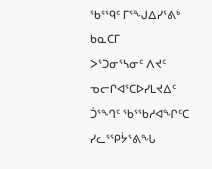ᖃᕐᙯᑦ ᒥᕐᖑᐃᓯᕐᕕᒃ ᑲᓇᑕᒥ
ᐳᕐᑐᓂᕐᓴᓂᑦ ᐱᔪᑦ ᓀᓕᒋᐊᕐᑕᐅᓯᒪᔪᐃᑦ
ᑑᕐᙰᑦ ᖃᕐᖃᓱᐊᖏᑦᑕ ᓯᓚᕐᕿᔮᕐᕕᖓ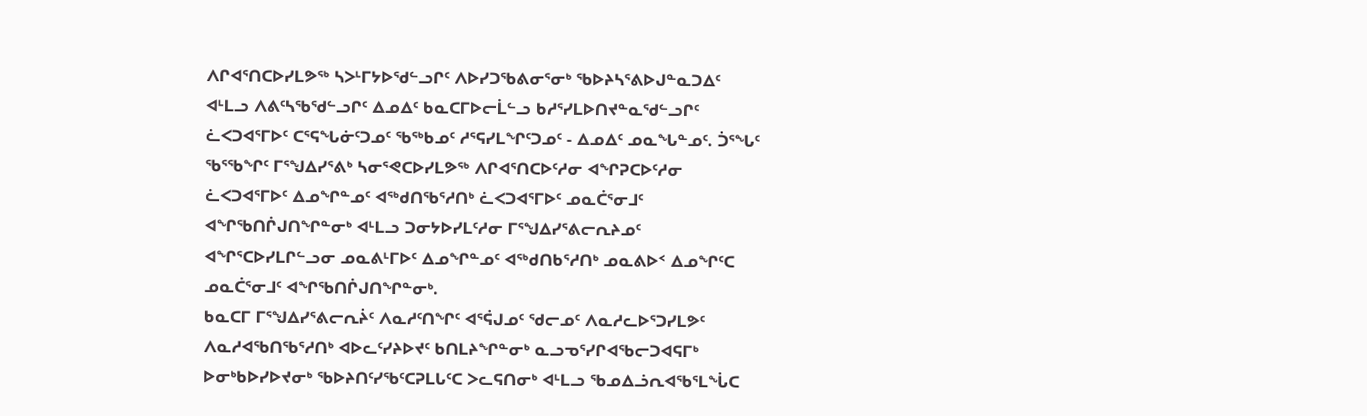ᐱᒋᐊᕐᑎᑕᐅᓯᒪᕗᖅ ᓴᐳᒻᒥᔭᐅᖁᓪᓗᒋᑦ ᐱᐅᓯᑐᖃᕕᓂᕐᓂᒃ ᖃᐅᔨᓴᕐᕕᐅᒍᓐᓇᑐᐃᑦ ᐊᒻᒪᓗ ᐱᕕᑦᓴᖃᖁᓪᓗᒋᑦ ᐃᓄᐃᑦ ᑲᓇᑕᒥᐅᓕᒫᓪᓗ ᑲᓱᕐᓯᒪᐅᑎᔪᓐᓇᖁᓪᓗᒋᑦ ᓛᐸᑐᐊᕐᒥᐅᑦ ᑕᕐᕋᖓᓃᑦᑐᓄᑦ ᖃᖅᑲᓄᑦ ᓱᕐᕋᓯᒪᖏᑦᑐᓄᑦ - ᐃᓄᐃᑦ ᓄᓇᖓᓐᓄᑦ. ᑑᕐᖓᑦ ᖃᕐᖃᖏᑦ ᒥᕐᖑᐃᓯᕐᕕᒃ ᓴᓂᕐᕙᑕᐅᓯᒪᕗᖅ ᐱᒋᐊᕐᑎᑕᐅᑦᓱᓂ ᐊᖏᕈᑕᐅᑦᓱᓂ ᓛᐸᑐᐊᕐᒥᐅᑦ ᐃᓄᖏᓐᓄᑦ ᐊᖅᑯᑎᖃᕐᓱᑎᒃ ᓛᐸᑐᐊᕐᒥᐅᑦ ᓄᓇᑖᕐᓂᒧᑦ ᐊᖏᖃᑎᒌᒍᑎᖏᓐᓂᒃ ᐊᒻᒪᓗ ᑐᓂᔭᐅᓯᒪᑦᓱᓂ ᒥᕐᖑᐃᓯᕐᕕᓕᕆᔨᓄᑦ ᐊᖏᕐᑕᐅᓯᒪᒋᓪᓗᓂ ᓄᓇᕕᒻᒥᐅᑦ ᐃᓄᖏᓐᓄᑦ ᐊᖅᑯᑎᑲᕐᓱᑎᒃ ᓄᓇᕕᐅᑉ ᐃᓄᖏᑦᑕ ᓄᓇᑖᕐᓂᒧᑦ ᐊᖏᖃᑎᒌᒍᑎᖏᓐᓂᒃ.
ᑲᓇᑕᒥ ᒥᕐᖑᐃᓯᕐᕕᓕᕆᔩᑦ ᐱᓇᓱᑦᑎᖏᑦ ᐊᕐᕌᒍᓄᑦ ᖁᓕᓄᑦ ᐱᓇᓱᓚᐅᕐᑐᓯᒪᕗᑦ ᐱᓇᓱᐊᖃᑎᖃᕐᓱᑎᒃ ᐊᐅᓚᑦᓯᔨᐅᔪᑦ ᑲᑎᒪᔨᖏᓐᓂᒃ ᓇᓗᓀᕐᓯᒋᐊᖃᓕᑐᐊᕋᒥᒃ ᐅᓂᒃᑲᐅᓯᐅᔪᓂᒃ ᖃᐅᔨᑎᑦᓯᖃᑦᑕᕈᒪᒐᑦᑕ ᐳᓚᕋᑎᓂᒃ ᐊᒻᒪᓗ ᖃᓄᐃᓘᕆᐊᖃᕐᒪᖔᑕ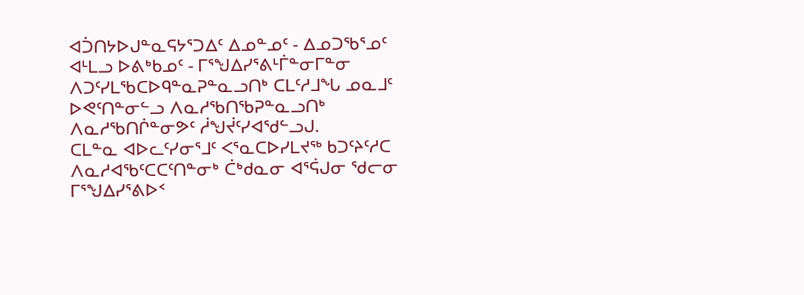ᐊᑑᑎᔭᐅᒍᓐᓇᕋᔭᕐᑐᐃᑦ ᐃᓄᓐᓄᑦ - ᐃᓄᑐᖃᕐᓄᑦ ᐊᒻᒪᓗ ᐅᕕᒃᑲᓄᑦ - ᒥᕐᖑᐃᓯᕐᕕᒻᒦᓐᓂᒥᓐᓂ ᐱᑐᑦᓯᒪᖃᑕᐅᑫᓐᓇᕈᓐᓇᓗᑎᒃ ᑕᒪᑦᓱᒧᖓ ᓄᓇᒧᑦ ᐅᕙᑦᑎᓐᓂᓪᓗ ᐱᓇᓱᖃᑎᖃᕈᓐᓇᓗᑎᒃ ᐱᓇᓱᖃᑎᒌᓐᓂᕗᑦ ᓲᖑᔫᑦᓯᐊᖁᓪᓗᒍ.
ᑕᒪᓐᓇ ᐊᐅᓚᑦᓯᓂᕐᒧᑦ ᐸᕐᓇᑕᐅᓯᒪᔪᖅ ᑲᑐᑦᔨᑦᓱᑕ ᐱᓇᓱᐊᖃᑦᑕᑕᑦᑎᓐᓂᒃ ᑖᒃᑯᓇᓂ ᐊᕐᕌᒍᓂ ᖁᓕᓂ ᒥᕐᖑᐃᓯᕐᕕᐅᑉ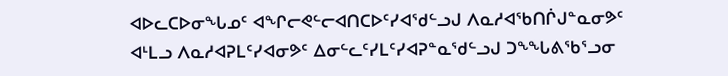ᐊᐅᓚᑕᐅᓂᖓᓄᑦ ᐊᖏᓕᕙᓪᓕᐊᑎᑕᐅᑦᓯᐊᖁᓪᓗᒍ ᐱᓇᓱᐊᖃᑎᒌᒍᓐᓇᓂᕗᑦ ᐊᒻᒪᓗ ᐱᓇᓱᐊᕈᒪᑦᓯᐊᓂᕗᑦ ᐃᓂᓪᓚᑦᓯᒪᑦᓯᐊᕈᓐᓇᖁᓪᓗᒍ ᑐᖕᖓᕕᖃᕐᓗᓂ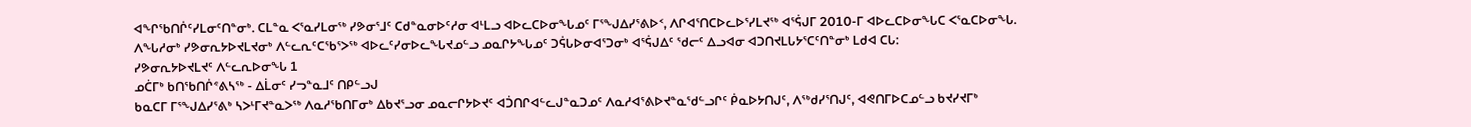ᐊᖏᖃᑎᒌᑦᓯᒪᓂᑦᑎᓐᓂᒃ. ᑕᒪᓐᓇ ᐸᕐᓇᓯᒪᓂᖅ ᓯᕗᓂᕐᒧᑦ ᑕᑯᓐᓇᓂᐅᑦᓱᓂ ᐊᒻᒪᓗ ᐊᐅᓚᑕᐅᓂᖓᓄᑦ ᒥᕐᖑᐃᓯᕐᕕᐅᑉ, ᐱᒋᐊᕐᑎᑕᐅᓚᐅᕐᓯᒪᔪᖅ ᐊᕐᕌᒍᒥ 2010-ᒥ ᐊᐅᓚᑕᐅᓂᖓᑕ ᐸᕐᓇᑕᐅᓂᖓ.
ᐱᖓᓱᓂᒃ ᓯᕗᓂᕆᔭᐅᔪᒪᔪᓂᒃ ᐱᓪᓚᕆᑦᑕᖃᕐᐳᖅ ᐊᐅᓚᑦᓯᓂᐅᓚᖓᔪᓄᓪᓗ ᓄᓇᒋᔭᖓᓄᑦ ᑐᕌᒐᐅᓂᐊᕐᑐᓂᒃ ᐊᕐᕌᒍᐃᑦ ᖁᓕᑦ ᐃᓗᐊᓂ ᐊᑐᑎᔪᒪᒐᔭᕐᑕᑦᑎᓐᓂᒃ ᒪᑯᐊ ᑕᒐ:
ᓯᕗᓂᕆᔭᐅᔪᒪᔪᑦ ᐱᓪᓚᕆᐅᓂᖓ 1
ᓄᑖᒥᒃ ᑲᑎᖃᑎᒌᕝᕕᓴᖅ - ᐃᒫᓂᑦ ᓯᓓᓐᓇᒧᑦ ᑎᑭᓪᓗᒍ
ᑲᓇᑕᒥ ᒥᕐᖑᐃᓯᕐᕕᒃ ᓴᐳᒻᒥᔪᓐᓇᐳᖅ ᐱᓇᓱᖃᑎᒥᓂᒃ ᐃᑲᔪᕐᓗᓂ ᓄᓇᓕᒋᔭᐅᔪᑦ ᐊᑑᑎᒋᐊᓪᓚᒍᓐᓇᑐᓄᑦ ᐱᓇᓱᐊᕐᕕᐅᔪᓐᓇᖁᓪᓗᒋᑦ ᑮᓇᐅᔭᑎᒍᑦ, ᐱᖅᑯᓯᕐᑎᒍᑦ, ᐊᕙᑎᒥᐅᑕᓄᓪᓗ ᑲᔪᓯᔪᒥᒃ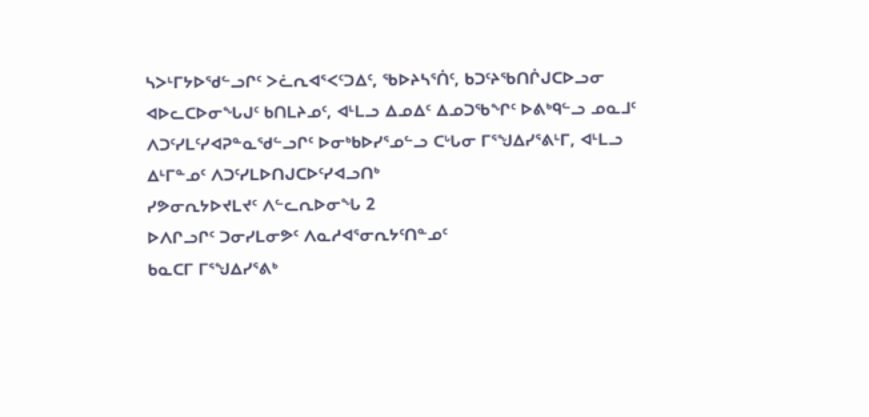ᓴᐳᒻᒥᔭᐅᖁᓪᓗᒋᑦ ᐳᓛᕆᐊᕐᐸᑦᑐᐃᑦ, ᖃᐅᔨᓴᕐᑏᑦ, ᑲᑐᑦᔨᖃᑎᒌᒍᑕᐅᓗᓂ ᐊᐅᓚᑕᐅᓂᖓᒍᑦ ᑲᑎᒪᔨᓄᑦ, ᐊᒻᒪᓗ ᐃᓄᐃᑦ ᐃᓄᑐᖃᖏᑦ ᐅᕕᒃᑫᓪᓗ ᓄᓇᒧᑦ ᐱᑐᑦᓯᒪᑦᓯᐊᕈᓐᓇᖁᓪᓗᒋᑦ ᐅᓂᒃᑲᐅᓯᕐᓄᓪᓗ ᑕᒡᒐᓂ ᒥᕐᖑᐃᓯᕐᕕᒻᒥ, ᐊᒻᒪᓗ ᐃᒻᒥᓐᓄᑦ ᐱᑐᑦᓯᒪᐅᑎᒍᑕᐅᑦᓯᐊᓗᑎᒃ
ᓯᕗᓂᕆᔭᐅᔪᒪᔪᑦ ᐱᓪᓚᕆᐅᓂᖓ 2
ᐅᐱᒋᓗᒋᑦ ᑐᓂᓯᒪᓂᕗᑦ ᐱᓇᓱᐊᕐᓂᕆᔭᑦᑎᓐᓄᑦ
ᑲᓇᑕᒥ ᒥᕐᖑᐃᓯᕐᕕᒃ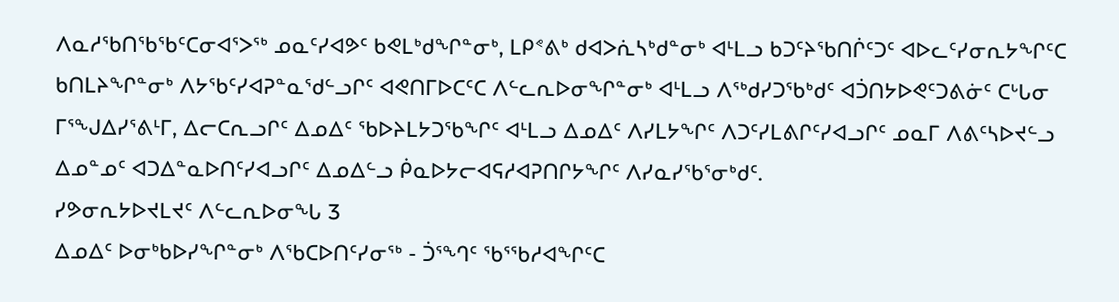ᐱᓇᓱᖃᑎᖃᖃᑦᑕᓂᐊᕐᐳᖅ ᓄᓇᑦᓯᐊᕗᑦ ᑲᕙᒪᒃᑯᖏᓐᓂᒃ, ᒪᑭᕝᕕᒃ ᑯᐊᐳᕇᓴᒃᑯᓐᓂᒃ ᐊᒻᒪᓗ ᑲᑐᑦᔨᖃᑎᒌᑦᑐᑦ ᐊᐅᓚᑦᓯᓂᕆᔭᖏᑦᑕ ᑲᑎᒪᔨᖏᓐᓂᒃ ᐱᔭᖃᑦᓯᐊᕈᓐᓇᖁᓪᓗᒋᑦ ᐊᕙᑎᒥᐅᑕᑦᑕ ᐱᓪᓚᕆᐅᓂᖏᓐᓂᒃ ᐊᒻᒪᓗ ᐱᖅᑯᓯᑐᖃᒃᑯᑦ ᐊᑑᑎᔭᐅᕙᑦᑐᕕᓃᑦ ᑕᒡᒐᓂ ᒥᕐᖑᐃᓯᕐᕕᒻᒥ, ᐃᓕᑕᕆᓗᒋᑦ ᐃᓄᐃᑦ ᖃᐅᔨᒪᔭᑐᖃᖏᑦ ᐊᒻᒪᓗ ᐃᓄᐃᑦ ᐱᓯᒪᔭᖏᑦ ᐱᑐᑦᓯᒪᕕᒋᑦᓯᐊᓗᒋᑦ ᓄᓇᒥ ᐱᕕᑦᓴᐅᔪᓪᓗ ᐃᓄᓐᓄᑦ ᐊᑐᐃᓐᓇᐅᑎᑦᓯᐊᓗᒋᑦ ᐃᓄᐃᓪᓗ ᑮᓇᐅᔭᓕᐊᕋᓱᐊᕈᑎᒋᔭᖏᑦ ᐱᓯᓇᓯᖃᕐᓂᒃᑯᑦ.
ᓯᕗᓂᕆᔭᐅᔪᒪᔪᑦ ᐱᓪᓚᕆᐅᓂᖓ 3
ᐃᓄᐃᑦ ᐅᓂᒃᑲᐅᓯᖏᓐᓂᒃ ᐱᖃᑕᐅᑎᑦᓯᓂᖅ - ᑑᕐᙰᑦ ᖃᕐᖃᓱᐊᖏᑦᑕ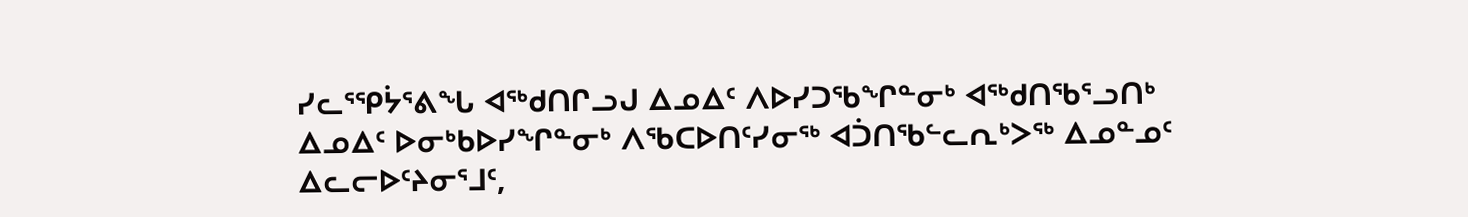ᓯᓚᕐᕿᔮᕐᕕᖓ ᐊᖅᑯᑎᒋᓗᒍ ᐃᓄᐃᑦ ᐱᐅᓯᑐᖃᖏᓐᓂᒃ ᐊᖅᑯᑎᖃᕐᓗᑎᒃ
ᐃᓄᐃᑦ ᐅᓂᒃᑲᐅᓯᖏᓐᓂᒃ ᐱᖃᑕᐅᑎᑦᓯᓂᖅ ᐊᑑᑎᖃᓪᓚᕆᒃᐳᖅ ᐃᓄᓐᓄᑦ ᐃᓚᓕᐅᑦᔨᓂᕐᒧᑦ,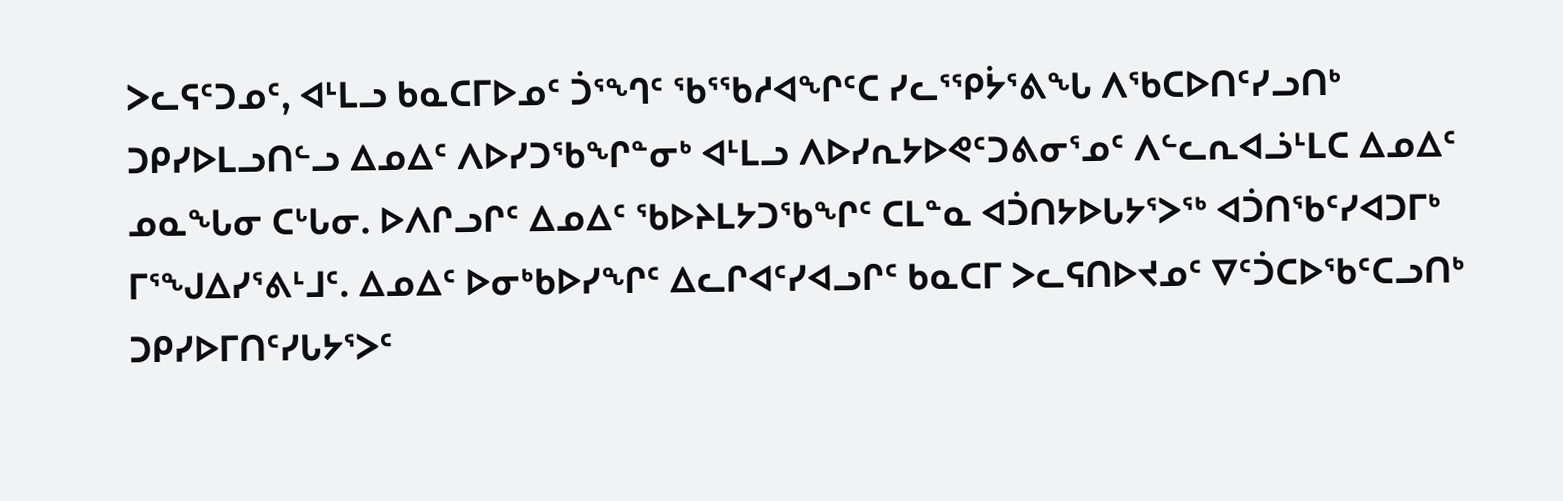ᐳᓚᕋᑦᑐᓄᑦ, ᐊᒻᒪᓗ ᑲᓇᑕᒥᐅᓄᑦ ᑑᕐᙰᑦ ᖃᕐᖃᓱᐊᖏᑦᑕ ᓯᓚᕐᕿᔮᕐᕕᖓ ᐱᖃᑕᐅᑎᑦᓯᓗᑎᒃ ᑐᑭᓯᐅᒪᓗᑎᓪᓗ ᐃᓄᐃᑦ ᐱᐅᓯᑐᖃᖏᓐᓂᒃ ᐊᒻᒪᓗ ᐱᐅᓯᕆᔭᐅᕙᑦᑐᕕᓂᕐᓄᑦ ᐱᓪᓚᕆᐊᓘᒻᒪᑕ ᐃᓄᐃᑦ ᓄᓇᖓᓂ ᑕᒡᒐᓂ. ᐅᐱᒋᓗᒋᑦ ᐃᓄᐃᑦ ᖃᐅᔨᒪᔭᑐᖃᖏᑦ ᑕᒪᓐᓇ ᐊᑑᑎᔭᐅᒐᔭᕐᐳᖅ ᐊᑑᑎᖃᑦᓯᐊᑐᒥᒃ ᒥᕐᖑᐃᓯᕐᕕᒻᒧᑦ. ᐃᓄᐃᑦ ᐅᓂᒃᑲᐅᓯᖏᑦ ᐃᓚᒋᐊᑦᓯᐊᓗᒋᑦ ᑲᓇᑕᒥ ᐳᓚᕋᑎᐅᔪᓄᑦ ᐁᑦᑑᑕᐅᖃᑦᑕᓗᑎᒃ ᑐᑭᓯᐅᒥᑎᑦᓯᒐᔭᕐᐳᑦ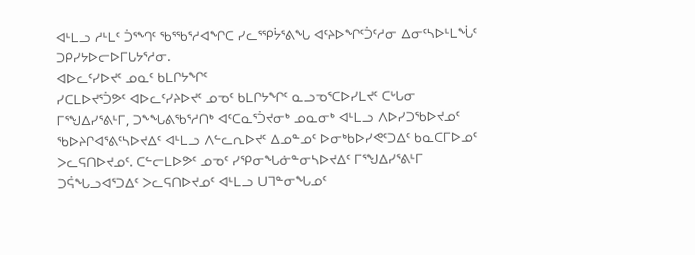ᐊᒻᒪᓗ ᓱᒻᒪᑦ ᑑᕐᙰᑦ ᖃᕐᖃᕐᓱᐊᖏᑕ ᓯᓚᕐᕿᔮᕐᕕᖓ ᐊᑦᔨᐅᖏᑦᑑᑦᓱᓂ ᐃᓂᑦᓴᐅᒻᒪᖔᑦ ᑐᑭᓯᔭᐅᓕᐅᒥᒐᔭᕐᓱᓂ.
ᐊᐅᓚᑦᓯᐅᔪᑦ ᓄᓇᑦ ᑲᒪᒋᔭᖏᑦ
ᓯᑕᒪᐅᔪᕐᑑᕗᑦ ᐊᐅᓚᑦᓯᔨᐅᔪᑦ ᓄᓀᑦ ᑲᒪᒋᔭᖏᑦ ᓇᓗᓀᕐᑕᐅᓯᒪᔪᑦ ᑕᒡᒐᓂ ᒥᕐᖑᐃᓯᕐᕕᒻᒥ, ᑐᖕᖓᕕᖃᕐᓱᑎᒃ ᐊᑦᑕᓇᕐᑑᔪᓂᒃ ᓄᓇᓂᒃ ᐊᒻᒪᓗ ᐱᐅᓯᑐᖃᐅᔪᓄᑦ ᖃᐅᔨᒋᐊᕐᕕᑦᓴᐅᔪᐃᑦ ᐊᒻᒪᓗ ᐱᓪᓚᕆᐅᔪᑦ ᐃᓄᓐᓄᑦ ᐅᓂᒃᑲᐅᓯᕙᑦᑐᐃᑦ ᑲᓇᑕᒥᐅᓄᑦ ᐳᓚᕋᑎᐅᔪᓄᑦ. ᑕᓪᓕᒪᐅᕗᑦ ᓄᓀᑦ ᓯᕿᓂᖓᓃᓐᓂᓴᐅᔪᐃᑦ ᒥᕐᖑᐃᓯᕐᕕᒻᒥ ᑐᕌᖓᓗᐊᕐᑐᐃᑦ ᐳᓚᕋᑎᐅᔪᓄᑦ ᐊᒻᒪᓗ ᑌᒣᓐᓂᖓᓄᑦ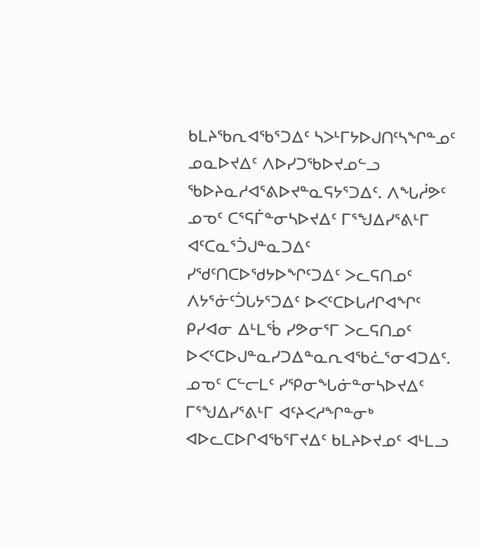ᑲᒪᔨᖃᕆᐊᖃᕐᑐᐃᑦ ᓴᐳᒻᒥᔭᐅᒍᑎᑦᓴᖏᓐᓄᑦ ᓄᓇᐅᔪᐃᑦ ᐱᐅᓯᑐᖃᐅᔪᓄᓪᓗ ᖃᐅᔨᓇᓱᐊᕐᕕᐅᔪᓐᓇᕋᔭᕐᑐᐃᑦ. ᐱᖓᓲᕗᑦ ᓄᓀᑦ ᑕᕐᕋᒦᓐᓂᓴᐅᔪᐃᑦ ᒥᕐᖑᐃᓯᕐᕕᒻᒥ ᐊᑦᑕᓇᕐᑑᒍᓐᓇᑐᐃᑦ ᓯᖁᑦᑎᑕᐅᖁᔭᐅᖏᑦᑐᐃᑦ ᐳᓚᕋᑎᓄᑦ ᐱᔭᕐᓃᑦᑑᒐᔭᕐᑐᐃᑦ ᐅᐸᑦᑕᐅᒐᓱᒋᐊᖏᑦ ᑭᓯᐊᓂ ᐃᒻᒪᖄ ᓯᕗᓂᕐᒥ ᐳᓚᕋᑎᓄᑦ ᐅᐸᑦᑕᐅᒍᓐᓇᓯᑐᐃᓐᓇᕆᐊᖃᓛᕐᓂᐊᑐᐃᑦ.
ᓄᓀᑦ ᑕᓪᓕᒪᑦ ᓯᕿᓂᖓᓃᓐᓂᓴᐅᔪᐃᑦ ᒥᕐᖑᐃᓯᕐᕕᒻᒥ ᐊᑦᔨᐸᓱᖏᓐᓂᒃ ᐊᐅᓚᑕᐅᒋᐊᖃᕐᒥᔪᐃᑦ ᑲᒪᔨᐅᔪᓄᑦ ᐊᒻᒪᓗ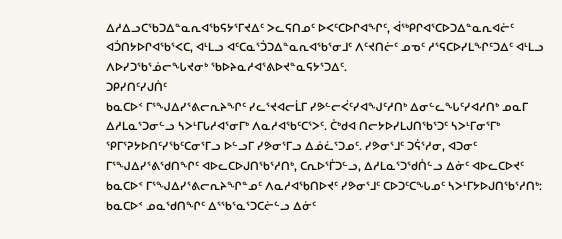ᐃᓱᐃᓗᑕᖃᑐᐃᓐᓇᕆᐊᖃᕋᔭᕐᒥᔪᐃᑦ ᐳᓚᕋᑎᓄᑦ ᐅᐸᑦᑕᐅᒋᐊᖏᑦ, ᐋᖅᑭᒋᐊᕐᑕᐅᑐᐃᓐᓇᕆᐊᓖᑦ ᐊᑑᑎᔭᐅᒋᐊᖃᕐᐸᑕ, ᐊᒻᒪᓗ ᐊᑦᑕᓇᕐᑑᑐᐃᓐᓇᕆᐊᖃᕐᓂᒧᑦ ᐱᑦᔪᑎᓖᑦ ᓄᓀᑦ ᓱᕐᕋᑕᐅᓯᒪᖏᑦᑐᐃᑦ ᐊᒻᒪᓗ ᐱᐅᓯᑐᖃᕐᓅᓕᖓᔪᓂᒃ ᖃᐅᔨᓇᓱᐊᕐᕕᐅᔪᓐᓇᕋᔭᕐᑐᐃᑦ.
ᑐᑭᓯᑎᑦᓯᒍᑏᑦ
ᑲᓇᑕᐅᑉ ᒥᕐᖑᐃᓯᕐᕕᓕᕆᔨᖏᑦ ᓯᓚᕐᔪᐊᓕᒫᒥ ᓯᕗᓪᓕᐹᑦᓯᐊᖑᑦᓱᑎᒃ ᐃᓂᓪᓚᖓᑦᓯᐊᓱᑎᒃ ᓄᓇᒥ ᐃᓱᒪᓇᕐᑐᓂᓪᓗ ᓴᐳᒻᒥᒐᓱᐊᕐᓂᒥᒃ ᐱᓇᓱᐊᖃᑦᑕᕐᐳᑦ. ᑖᒃᑯᐊ ᑎᓕᔭᐅᓯᒪᒍᑎᖃᕐᑐᑦ ᓴᐳᒻᒥᓂᕐᒥᒃ ᕿᒥᕐᕈᔭᐅᑎᑦᓯᖃᑦᑕᓂᕐᒥᓗ ᐅᓪᓗᒥ ᓯᕗᓂᕐᒥᓗ ᐃᓅᓛᕐᑐᓄᑦ. ᓯᕗᓂᕐᒧᑦ ᑐᕌᕐᓱᓂ, ᐊᑐᓂᑦ ᒥᕐᖑᐃᓯᕐᕕᖁᑎᖏᑦ ᐊᐅᓚᑕᐅᒍᑎᖃᕐᓱᑎᒃ, ᑕᕆᐅᕐᒦᑐᓪᓗ, ᐃᓱᒪᓇᕐᑐᖁᑏᓪᓗ ᐃᓃᑦ ᐊᐅᓚᑕᐅᔪᑦ ᑲᓇᑕᐅᑉ ᒥᕐᖑᐃᓯᕐᕕᓕᕆᔨᖏᓐᓄᑦ ᐱᓇᓱᐊᖃᑎᐅᔪᑦ ᓯᕗᓂᕐᒧᑦ ᑕᐅᑐᑦᑕᖓᓄᑦ ᓴᐳᒻᒥᔭᐅᒍᑎᖃᕐᓱᑎᒃ:
ᑲᓇᑕᐅᑉ ᓄᓇᖁᑎᖏᑦ ᐃᕐᖃᕐᓇᕐᑐᑕᓖᓪᓗ ᐃᓃᑦ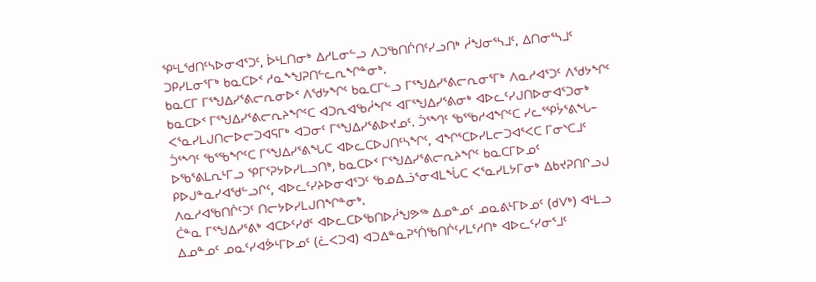ᕿᒻᒪᖁᑎᑦᓴᐅᓂᐊᕐᑐᑦ, ᐆᒻᒪᑎᓂᒃ ᐃᓱᒪᓂᓪᓗ ᐱᑐᖃᑎᒌᑎᑦᓯᓗᑎᒃ ᓲᖑᓂᕐᓴᒧᑦ, ᐃᑎᓂᕐᓴᒧᑦ ᑐᑭᓯᒪᓂᕐᒥᒃ ᑲᓇᑕᐅᑉ ᓱᓇᖕᖑᕈᑎᓪᓚᕆᖏᓐᓂᒃ.
ᑲᓇᑕᒥ ᒥᕐᖑᐃᓯᕐᕕᓕᕆᓂᐅᑉ ᐱᖁᔭᖏᑦ ᑲᓇᑕᒥᓪᓗ ᒥᕐᖑᐃᓯᕐᕕᓕᕆᓂᕐᒥᒃ ᐱᓇᓱᐊᕐᑐᑦ ᐱᖁᔭᖏᑦ ᑲᓇᑕᐅᑉ ᒥᕐᖑᐃᓯᕐᕕᓕᕆᔨᖏᑦᑕ ᐊᑐᕆᐊᖃᓲᖏᑦ ᐊᒥᕐᖑᐃᓯᕐᕕᓂᒃ ᐊᐅᓚᑦᓯᒍᑎᐅᓂᐊᕐᑐᓂᒃ ᐸᕐᓇᓯᒪᒍᑎᓕᐅᓕᑐᐊᕋᒥᒃ ᐊᑐᓂᑦ ᒥᕐᖑᐃᓯᕐᕕᐅᔪᓄᑦ. ᑑᕐᙰᑦ ᖃᕐᖃᓱᐊᖏᑦᑕ ᓯᓚᕐᕿᔮᕐᕕᖓ– ᑑᕐᙰᑦ ᖃᕐᖃᖏᑦᑕ ᒥᕐᖑᐃᓯᕐᕕᖓᑕ ᐊᐅᓚᑕᐅᒍᑎᑦᓴᖏᑦ, ᐊᖏᕐᑕᐅᓯᒪᓕᑐᐊᕐᐸᑕ ᒥᓂᔅᑕᒧᑦ ᐅᖃᕐᕕᒪᕆᒻᒥᓗ ᕿᒥᕐᕈᔭᐅᓯᒪᓗᑎᒃ, ᑲᓇᑕᐅᑉ ᒥᕐᖑᐃᓯᕐᕕᓕᕆᔨᖏᑦ ᑲᓇᑕᒥᐅᓄᑦ ᑭᐅᒍᓐᓇᓯᐊᖁᓪᓗᒋᑦ, ᐊᐅᓚᑦᓯᔨᐅᓂᐊᕐᑐᑦ ᖃᓄᐃᓘᕐᓂᐊᒪᖔᑕ ᐸᕐᓇᓯᒪᔭᒥᓂᒃ ᐃᑲᔪᕈᑎᒋᓗᒍ ᐱᓇᓱᐊᖃᑎᒌᑦᑐᑦ ᑎᓕᔭᐅᓯᒪᒍᑎᖏᓐᓂᒃ.
ᑖᓐᓇ ᒥᕐᖑᐃᓯᕐᕕᒃ ᐊᑕᐅᑦᓯᑯᑦ ᐊᐅᓚᑕᐅᖃᑎᐅᓲᖑᕗᖅ ᐃᓄᓐᓄᑦ ᓄᓇᕕᒻᒥᐅᓄᑦ (ᑯᐯᒃ) ᐊᒻᒪᓗ ᐃᓄᓐᓄᑦ ᓄᓇᑦᓯᐊᕘᒻᒥᐅᓄᑦ (ᓛᐸᑐᐊ) ᐊᑐᐃᓐᓇᕈᕐᑏᖃᑎᒌᑦᓯᒪᑦᓱᑎᒃ ᐊᐅᓚᑦᓯᓂᕐᒧᑦ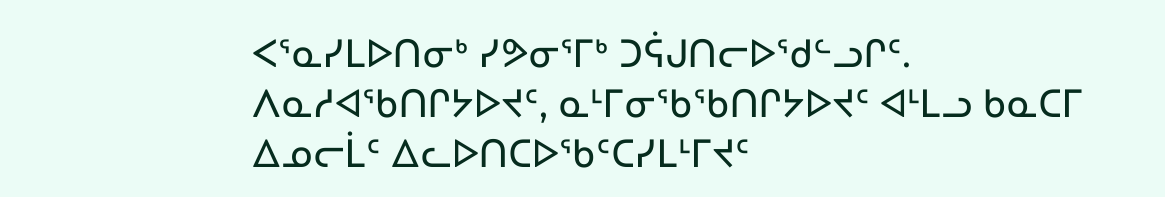ᐸᕐᓇᓯᒪᐅᑎᓂᒃ ᓯᕗᓂᕐᒥᒃ ᑐᕌᒍᑎᓕᐅᖁᓪᓗᒋᑦ. ᐱᓇᓱᐊᖃᑎᒋᔭᐅᔪᑦ, ᓇᒻᒥᓂᖃᖃᑎᒋᔭᐅᔪᑦ ᐊᒻᒪᓗ ᑲᓇᑕᒥ ᐃᓄᓕᒫᑦ ᐃᓚᐅᑎᑕᐅᖃᑦᑕᓯᒪᒻᒥᔪᑦ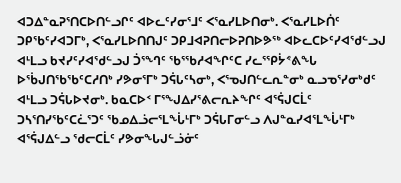ᐊᑐᐃᓐᓇᕈᕐᑎᑕᐅᑎᓪᓗᒋᑦ ᐊᐅᓚᑦᓯᓂᕐᒧᑦ ᐸᕐᓇᓯᒪᐅᑎᓂᒃ. ᐸᕐᓇᓯᒪᐅᑏᑦ ᑐᑭᖃᑦᓯᐊᑐᒥᒃ, ᐸᕐᓇᓯᒪᐅᑎᑎᒍᑦ ᑐᑭᒧᐊᕈᑎᓕᐅᕈᑎᐅᕗᖅ ᐊᐅᓚᑕᐅᑦᓯᐊᖁᓪᓗᒍ ᐊᒻᒪᓗ ᑲᔪᓯᑦᓯᐊᖁᓪᓗᒍ ᑑᕐᙰᑦ ᖃᕐᖃᓱᐊᖏᑦᑕ ᓯᓚᕐᕿᔮᕝᕕᖓ ᐅᖄᒍᑎᖃᖃᑦᑕᓱᑎᒃ ᓯᕗᓂᕐᒥᒃ ᑐᕌᒐᑦᓴᓂᒃ, ᐸᕐᓀᒍᑎᓪᓚᕆᓐᓂᒃ ᓇᓗᓀᕐᓯᓂᒃᑯᑦ ᐊᒻᒪᓗ ᑐᕌᒐᐅᔪᓂᒃ. ᑲᓇᑕᐅᑉ ᒥᕐᖑᐃᓯᕐᕕᓕᕆᔨᖏᑦ ᐊᕐᕌᒍᑕᒫᑦ ᑐᓴᕐᑎᓯᖃᑦᑕᓛᕐᑐᑦ ᖃᓄᐃᓘᓕᕐᒪᖔᒻᒥᒃ ᑐᕌᒐᒥᓂᓪᓗ ᐱᒍᓐᓇᓯᐊᕐᒪᖔᒻᒥᒃ ᐊᕐᕌᒍᐃᓪᓗ ᖁᓕᑕᒫᑦ ᓯᕗᓂᖓᒍᓪᓘᓃᑦ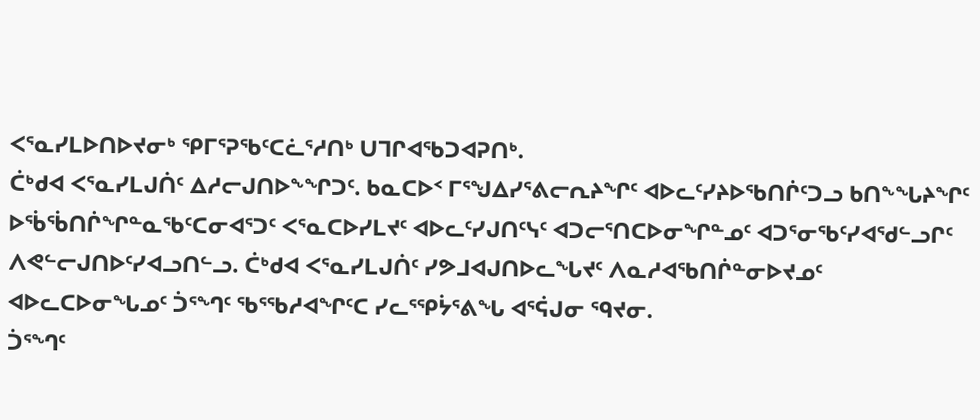ᐸᕐᓇᓯᒪᐅᑎᐅᔪᓂᒃ ᕿᒥᕐᕈᖃᑦᑕᓛᕐᓱᑎᒃ ᑌᒣᒋᐊᖃᑐᐊᕈᑎᒃ.
ᑖᒃᑯᐊ ᐸᕐᓇᓯᒪᒍᑏᑦ ᐃᓱᓕᒍᑎᐅᖕᖏᑐᑦ. ᑲᓇᑕᐅᑉ ᒥᕐᖑᐃᓯᕐᕕᓕᕆᔨᖏᑦ ᐊᐅᓚᑦᓯᔨᐅᖃᑎᒌᑦᑐᓗ ᑲᑎᖕᖓᔨᖏᑦ ᐅᖄᖄᑎᒌᖏᓐᓇᖃᑦᑕᓂᐊᕐᑐᑦ ᐸᕐᓇᑕᐅᓯᒪᔪᑦ ᐊᐅᓚᑦᓯᒍᑎᑦᓭᑦ ᐊᑐᓕᕐᑎᑕᐅᓂᖏᓐᓄᑦ ᐊᑐᕐᓂᖃᑦᓯᐊᖁᓪᓗᒋᑦ ᐱᕙᓪᓕᒍᑎᐅᑦᓯᐊᓗᑎᓪᓗ. ᑖᒃᑯᐊ ᐸᕐᓇᓯᒪᒍᑏᑦ ᓯᕗᒧᐊᒍᑎᐅᓚᖓᔪᑦ ᐱᓇᓱᐊᖃᑎᒌᓐᓂᐅᔪᓄᑦ ᐊᐅᓚᑕᐅᓂᖓᓄᑦ ᑑᕐᙰᑦ ᖃᕐᖃᓱᐊᖏᑦᑕ ᓯᓚᕐᕿᔮᕐᕕᖓ ᐊᕐᕌᒍᓂ ᙯᔪᓂ.
ᑑᕐᙰᑦ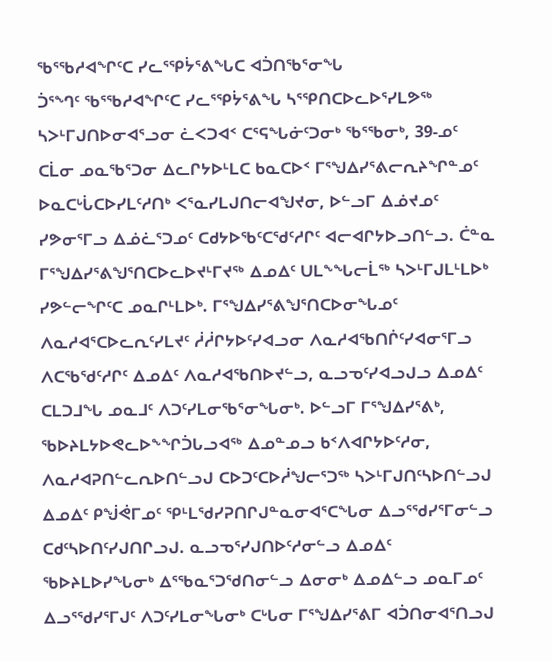ᖃᕐᖃᓱᐊᖏᑦᑕ ᓯᓚᕐᕿᔮᕐᕕᖓᑕ ᐊᑑᑎᖃᕐᓂᖓ
ᑑᕐᙰᑦ ᖃᕐᖃᓱᐊᖏᑦᑕ ᓯᓚᕐᕿᔮᕐᕕᖓ ᓴᕐᕿᑎᑕᐅᓚᐅᕐᓯᒪᕗᖅ ᓴᐳᒻᒥᒍᑎᐅᓂᐊᕐᓗᓂ ᓛᐸᑐᐊᑉ ᑕᕐᕋᖓᓃᑦᑐᓂᒃ ᖃᕐᖃᓂᒃ, 39-ᓄᑦ ᑕᒫᓂ ᓄᓇᖃᕐᑐᓂ ᐃᓚᒋᔭᐅᒻᒪᑕ ᑲᓇᑕᐅᑉ ᒥᕐᖑᐃᓯᕐᕕᓕᕆᔨᖏᓐᓄᑦ ᐅᓇᑕᒡᒑᑕᐅᓯᒪᑦᓱᑎᒃ ᐸᕐᓇᓯᒪᒍᑎᓕᐊᖑᔪᓂ, ᐅᓪᓗᒥ ᐃᓅᔪᓄᑦ ᓯᕗᓂᕐᒥᓗ ᐃᓅᓛᕐᑐᓄᑦ ᑕᑯᔭᐅᖃᑦᑕᖁᑦᓱᒋᑦ ᐊᓕᐊᒋᔭᐅᓗᑎᓪᓗ. ᑖᓐᓇ ᒥᕐᖑᐃᓯᕐᕕᖑᕐᑎᑕᐅᓚᐅᔪᒻᒥᔪᖅ ᐃᓄᐃᑦ ᑌᒪᖕᖓᓕᒫᖅ ᓴᐳᒻᒥᒍᒪᒻᒪᐅᒃ ᓯᕗᓪᓕᖏᑦᑕ ᓄᓇᒋᒻᒪᐅᒃ. ᒥᕐᖑᐃᓯᕐᕕᖑᕐᑎᑕᐅᓂᖓᓄᑦ ᐱᓇᓱᐊᕐᑕᐅᓚᕆᑦᓯᒪᔪᑦ ᓲᓲᒋᔭᐅᑦᓯᐊᓗᓂ ᐱᓇᓱᐊᖃᑎᒌᑦᓯᐊᓂᕐᒥᓗ ᐱᑕᖃᖁᑦᓱᒋᑦ ᐃᓄᐃᑦ ᐱᓇᓱᐊᖃᑎᐅᔪᓪᓗ, ᓇᓗᓀᑦᓯᐊᓗᒍᓗ ᐃᓄᐃᑦ ᑕᒪᑐᒧᖓ ᓄᓇᒧᑦ ᐱᑐᑦᓯᒪᓂᖃᕐᓂᖓᓂᒃ. ᐅᓪᓗᒥ ᒥᕐᖑᐃᓯᕐᕕᒃ, ᖃᐅᔨᒪᔭᐅᕙᓚᐅᖕᖏᑑᒐᓗᐊᖅ ᐃᓄᓐᓄᓗ ᑲᑉᐱᐊᒋᔭᐅᑦᓱᓂ, ᐱᓇᓱᐊᕈᑎᓪᓚᕆᐅᑎᓪᓗᒍ ᑕᐅᑐᑦᑕᐅᓲᖑᓕᕐᑐᖅ ᓴᐳᒻᒥᒍᑎᑦᓴᐅᑎᓪᓗᒍ ᐃᓄᐃᑦ ᑭᖒᕚᒥᓄᑦ ᕿᒻᒪᖁᓯᕈᑎᒋᒍᓐᓇᓂᐊᕐᑕᖓᓂ ᐃᓗᕐᖁᓯᕐᒥᓂᓪᓗ ᑕᑯᑦᓴᐅᑎᑦᓯᒍᑎᒋᓗᒍ. ᓇᓗᓀᕐᓯᒍᑎᐅᑦᓱᓂᓪᓗ ᐃᓄᐃᑦ ᖃᐅᔨᒪᐅᓯᖓᓂᒃ ᐃᕐᖃᓇᕐᑐᖁᑎᓂᓪᓗ ᐃᓂᓂᒃ ᐃᓄᐃᓪᓗ ᓄᓇᒥᓄᑦ ᐃᓗᕐᖁᓯᕐᒥᒍᑦ ᐱᑐᑦᓯᒪᓂᖓᓂᒃ ᑕᒡᒐᓂ ᒥᕐᖑᐃᓯᕐᕕᒥ ᐊᑑᑎᓂᐊᕐᑎᓗᒍ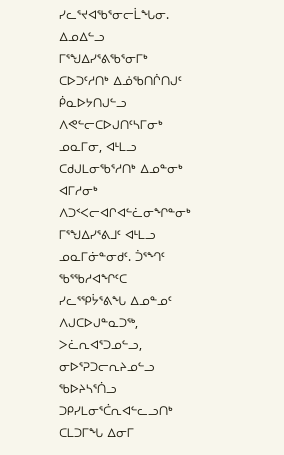ᓯᓚᕐᔪᐊᖃᕐᓂᓕᒫᖓᓂ. ᐃᓄᐃᓪᓗ ᒥᕐᖑᐃᓯᕐᕕᖃᕐᓂᒥᒃ ᑕᐅᑐᑦᓱᑎᒃ ᐃᓅᖃᑎᒌᑎᒍᑦ ᑮᓇᐅᔭᑎᒍᓪᓗ ᐱᕙᓪᓕᑕᐅᒍᑎᑦᓴᒥᓂᒃ ᓄᓇᒥᓂ, ᐊᒻᒪᓗ ᑕᑯᒍᒪᓂᖃᕐᓱᑎᒃ ᐃᓄᓐᓂᒃ ᐊᒥᓱᓂᒃ ᐱᑐᑉᐸᓕᐊᒋᐊᓪᓛᓂᖏᓐᓂᒃ ᒥᕐᖑᐃᓯᕐᕕᒧᑦ ᐊᒻᒪᓗ ᓄᓇᒥᓃᓐᓂᑯᑦ. ᑑᕐᙰᑦ ᖃᕐᖃᓱᐊᖏᑦᑕ ᓯᓚᕐᕿᔮᕐᕕᖓ ᐃᓄᓐᓄᑦ ᐱᒍᑕᐅᒍᓐᓇᑐᖅ, ᐳᓛᕆᐊᕐᑐᓄᓪᓗ, ᓂᐅᕐᕈᑐᓕᕆᔨᓄᓪᓗ ᖃᐅᔨᓴᕐᑏᓗ ᑐᑭᓯᒪᓂᕐᑖᕆᐊᓪᓚᓗᑎᒃ ᑕᒪᑐᒥᖓ ᐃᓂᒥ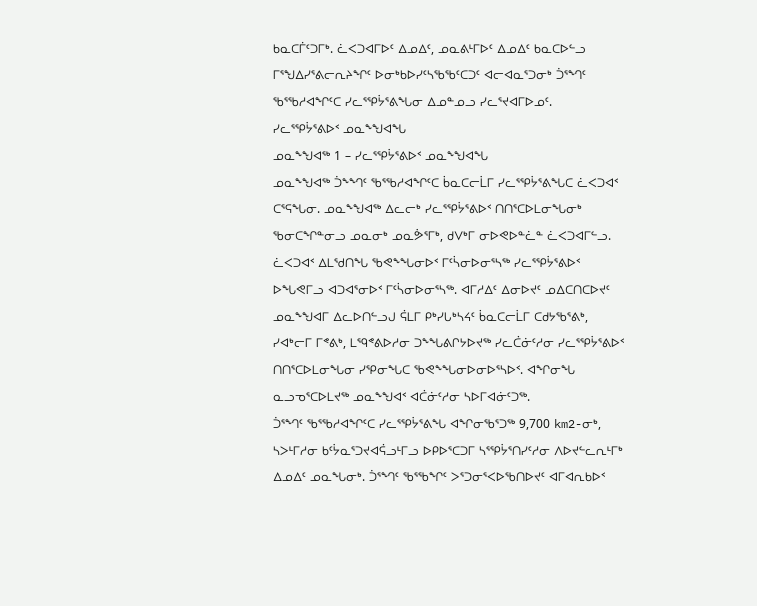ᑲᓇᑕᒦᑦᑐᒥᒃ. ᓛᐸᑐᐊᒥᐅᑦ ᐃᓄᐃᑦ, ᓄᓇᕕᒻᒥᐅᑦ ᐃᓄᐃᑦ ᑲᓇᑕᐅᓪᓗ ᒥᕐᖑᐃᓯᕐᕕᓕᕆᔨᖏᑦ ᐅᓂᒃᑲᐅᓯᑦᓴᖃᖃᑦᑕᑐᑦ ᐊᓕᐊᓇᕐᑐᓂᒃ ᑑᕐᙰᑦ ᖃᕐᖃᓱᐊᖏᑦᑕ ᓯᓚᕐᕿᔮᕐᕕᖓᓂ ᐃᓄᓐᓄᓗ ᓯᓚᕐᔪᐊᒥᐅᓄᑦ.
ᓯᓚᕐᕿᔮᕐᕕᐅᑉ ᓄᓇᖕᖑᐊᖓ
ᓄᓇᖕᖑᐊᖅ 1 – ᓯᓚᕐᕿᔮᕐᕕᐅᑉ ᓄᓇᖕᖑᐊᖓ
ᓄᓇᖕᖑᐊᖅ ᑑᖕᙰᑦ ᖃᕐᖃᓱᐊᖏᑦᑕ ᑳᓇᑕᓕᒫᒥ ᓯᓚᕐᕿᔮᕐᕕᖓᑕ ᓛᐸᑐᐊᑉ ᑕᕐᕋᖓᓂ. ᓄᓇᖕᖑᐊᖅ ᐃᓚᓕᒃ ᓯᓚᕐᕿᔮᕐᕕᐅᑉ ᑎᑎᕐᑕᐅᒪᓂᖓᓂᒃ ᖃᓂᑕᖏᓐᓂᓗ ᓄᓇᓂᒃ ᓄᓇᕘᕐᒥᒃ, ᑯᐯᒃᒥ ᓂᐅᕙᐅᓐᓛᓐ ᓛᐸᑐᐊᒥᓪᓗ. ᓛᐸᑐᐊᑉ ᐃᒪᖁᑎᖓ ᖃᕙᖕᖓᓂᐅᑉ ᒥᑦᓵᓂᐅᓂᕐᓴᖅ ᓯᓚᕐᕿᔮᕐᕕᐅᑉ ᐅᖓᕙᒥᓗ ᐊᑐᐊᕐᓂᐅᑉ ᒥᑦᓵᓂᐅᓂᕐᓴᖅ. ᐊᒥᓱᐃᑦ ᐃᓂᐅᔪᑦ ᓄᐃᑕᑎᑕᐅᔪᑦ ᓄᓇᖕᖑᐊᒥ ᐃᓚᐅᑎᓪᓗᒍ ᕌᒪᒥ ᑭᒃᓯᒐᒃᓴᔦᑦ ᑳᓇᑕᓕᒫᒥ ᑕᑯᔭᖃᕐᕕᒃ, ᓯᐊᒃᓕᒥ ᒥᕝᕕᒃ, ᒪᙯᕝᕕᐅᓱᓂ ᑐᖕᖓᕕᒋᔭᐅᔪᖅ ᓯᓚᑖᓃᑦᓱᓂ ᓯᓚᕐᕿᔮᕐᕕᐅᑉ ᑎᑎᕐᑕᐅᒪᓂᖓᓂ ᓯᕿᓂᖓᑕ ᖃᕙᖕᖓᓂᐅᓂᐅᕐᓴᐅᑉ. ᐊᖏᓂᖓ ᓇᓗᓀᕐᑕᐅᒪᔪᖅ ᓄᓇᖕᖑᐊᑉ ᐊᑖᓃᑦᓱᓂ ᓴᐅᒥᐊᓃᑦᑐᖅ.
ᑑᕐᙰᑦ ᖃᕐᖃᓱᐊᖏᑦᑕ ᓯᓚᕐᕿᔮᕐᕕᖓ ᐊᖏᓂᖃᕐᑐᖅ 9,700 km2-ᓂᒃ, ᓴᐳᒻᒥᓱᓂ ᑲᑦᔮᓇᕐᑐᔪᐊᕌᓗᒻᒥᓗ ᐅᑭᐅᕐᑕᑐᒥ ᓴᕐᕿᔮᕐᑎᓯᑦᓱᓂ ᐱᐅᔪᓪᓚᕆᒻᒥᒃ ᐃᓄᐃᑦ ᓄᓇᖓᓂᒃ. ᑑᕐᙰᑦ ᖃᕐᖃᖏᑦ ᐳᕐᑐᓂᕐᐸᐅᖃᑎᐅᔪᑦ ᐊᒥᐊᕆᑲᐅᑉ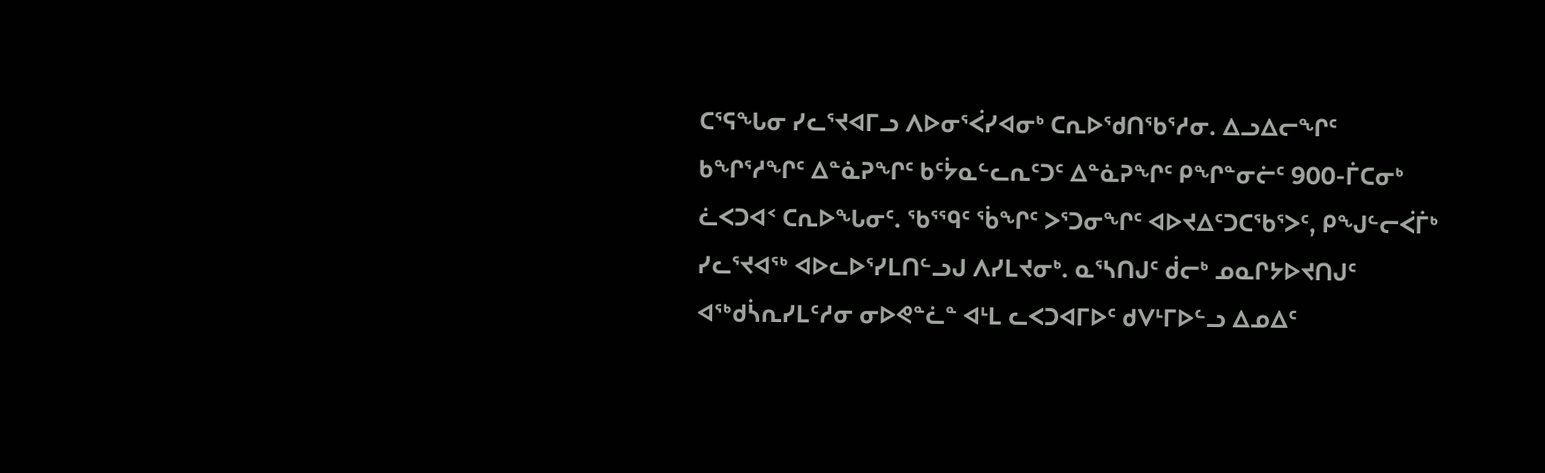ᑕᕐᕋᖓᓂ ᓯᓚᕐᔪᐊᒥᓗ ᐱᐅᓂᕐᐹᓯᐊᓂᒃ ᑕᕆᐅᖁᑎᖃᕐᓱᓂ. ᐃᓗᐃᓕᖏᑦ ᑲᖏᕐᓱᖏᑦ ᐃᓐᓈᕈᖏᑦ ᑲᑦᔮᓇᓪᓚᕆᑦᑐᑦ ᐃᓐᓈᕈᖏᑦ ᑭᖏᓐᓂᓖᑦ 900-ᒦᑕᓂᒃ ᓛᐸᑐᐊᑉ ᑕᕆᐅᖓᓂᑦ. ᖃᕐᙯᑦ ᖄᖏᑦ ᐳᕐᑐᓂᖏᑦ ᐊᐅᔪᐃᑦᑐᑕᖃᕐᐳᑦ, ᑭᖑᓪᓕᐹᒦᒃ ᓯᓚᕐᔪᐊᖅ ᐊᐅᓚᐅᕐᓯᒪᑎᓪᓗᒍ ᐱᓯᒪᔪᓂᒃ. ᓇᕐᓴᑎᒍᑦ ᑰᓕᒃ ᓄᓇᒋᔭᐅᔪᑎᒍᑦ ᐊᖅᑯᓵᕆᓯᒪᑦᓱᓂ ᓂᐅᕙᓐᓛᓐ ᐊᒻᒪ ᓚᐸᑐᐊᒥᐅᑦ ᑯᐯᒻᒥᐅᓪᓗ ᐃᓄᐃᑦ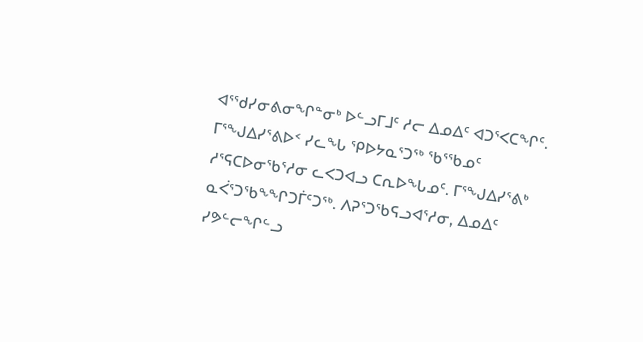ᐊᕐᖁᓯᓂᕕᓂᖏᓐᓂᒃ ᐅᓪᓗᒥᒧᑦ ᓱᓕ ᐃᓄᐃᑦ ᐊᑐᕐᐸᑕᖏᑦ.
ᒥᕐᖑᐃᓯᕐᕕᐅᑉ ᓯᓚᖓ ᕿᐅᔭᓇᕐᑐᖅ ᖃᕐᖃᓄᑦ ᓱᕐᕋᑕᐅᓂᖃᕐᓱᓂ ᓚᐸᑐᐊᓗ ᑕᕆᐅᖓᓄᑦ. ᒥᕐᖑᐃᓯᕐᕕᒃ ᓇᐹᕐᑐᖃᖕᖏᑐᒦᑦᑐᖅ. ᐱᕈᕐᑐᖃᕋᓗᐊᕐᓱᓂ, ᐃᓄᐃᑦ ᓯᕗᓪᓕᖏᓪᓗ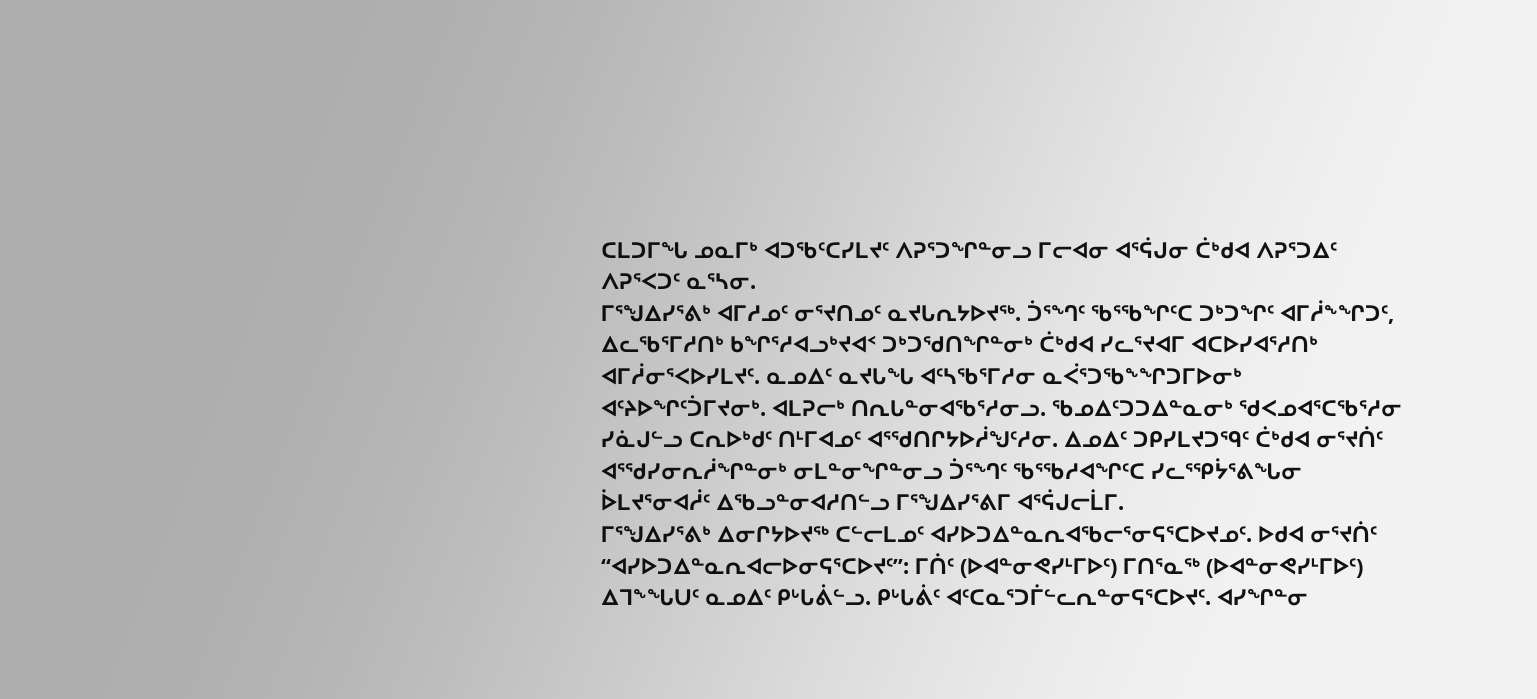ᑕᒪᑐᒥᖓ ᓄᓇᒥᒃ ᐊᑐᖃᑦᑕᓯᒪᔪᑦ ᐱᕈᕐᑐᖏᓐᓂᓗ ᒥᓕᐊᓂ ᐊᕐᕌᒍᓂ ᑖᒃᑯᐊ ᐱᕈᕐᑐᐃᑦ ᐱᕈᕐᐸᑐᑦ ᓇᕐᓴᓂ.
ᒥᕐᖑᐃᓯᕐᕕᒃ ᐊᒥᓱᓄᑦ ᓂᕐᔪᑎᓄᑦ ᓇᔪᒐᕆᔭᐅᔪᖅ. ᑑᕐᙰᑦ ᖃᕐᖃᖏᑦᑕ ᑐᒃᑐᖏᑦ ᐊᒥᓲᖕᖏᑐᑦ, ᐃᓚᖃᕐᒥᓱᑎᒃ ᑲᖏᕐᓱᐊᓗᒃᔪᐊᑉ ᑐᒃᑐᖁᑎᖏᓐᓂᒃ ᑖᒃᑯᐊ ᓯᓚᕐᔪᐊᒥ ᐊᑕᐅᓯᐊᕐᓱᑎᒃ ᐊᒥᓲᓂᕐᐸᐅᓯᒪᔪᑦ. ᓇᓄᐃᑦ ᓇᔪᒐᖓ ᐊᑦᓴᖃᕐᒥᓱᓂ ᓇᐹᕐᑐᖃᖕᖏᑐᒥᐅᓂᒃ ᐊᑦᔨᐅᖏᑦᑑᒥᔪᓂᒃ. ᐊᒪᕈᓕᒃ ᑎᕆᒐᓐᓂᐊᖃᕐᓱᓂᓗ. ᖃᓄᐃᑦᑐᑐᐃᓐᓇᓂᒃ ᖁᐸᓄᐊᕐᑕᖃᕐᓱᓂ ᓯᓈᒍᓪᓗ ᑕᕆᐅᒃᑯᑦ ᑎᒻᒥᐊᓄᑦ ᐊᕐᖁᑎᒋᔭᐅᓲᖑᑦᓱᓂ. ᐃᓄᐃᑦ ᑐᑭᓯᒪᔪᑐᙯᑦ ᑖᒃᑯᐊ ᓂᕐᔪᑏᑦ ᐊᕐᖁᓯᓂᕆᓲᖏᓐᓂᒃ ᓂᒪᓐᓂᖏᓐᓂᓗ ᑑᕐᙰᑦ ᖃᕐᖃᓱᐊᖏᑦᑕ ᓯᓚᕐᕿᔮᕐᕕᖓᓂ ᐆᒪᔪᕐᓂᐊᓲᑦ ᐃᖃᓗᓐᓂᐊᓱᑎᓪᓗ ᒥᕐᖑᐃᓯᕐᕕᒥ ᐊᕐᕌᒍᓕᒫᒥ.
ᒥᕐᖑᐃᓯᕐᕕᒃ ᐃᓂᒋᔭᐅᔪᖅ ᑕᓪᓕᒪᓄᑦ ᐊᓯᐅᑐᐃᓐᓇᕆᐊᖃᓕᕐᓂᕋᕐᑕᐅᔪᓄᑦ. ᐅᑯᐊ ᓂᕐᔪᑏᑦ “ᐊᓯᐅᑐᐃᓐᓇᕆᐊᓕᐅᓂᕋᕐᑕᐅᔪᑦ”: ᒥᑏᑦ (ᐅᐊᓐᓂᕙᓯᒻᒥᐅᑦ) ᒥᑎᕐᓇᖅ (ᐅᐊᓐᓂᕙᓯᒻᒥᐅᑦ) ᐃᒣᖕᖓᑌᑦ ᓇᓄᐃᑦ ᑭᒡᒐᕖᓪᓗ. ᑭᒡᒐᕖᑦ ᐊᑦᑕᓇᕐᑐᒦᓪᓚᕆᓐᓂᕋᕐᑕᐅᔪᑦ. ᐊᓯᖏᓐᓂ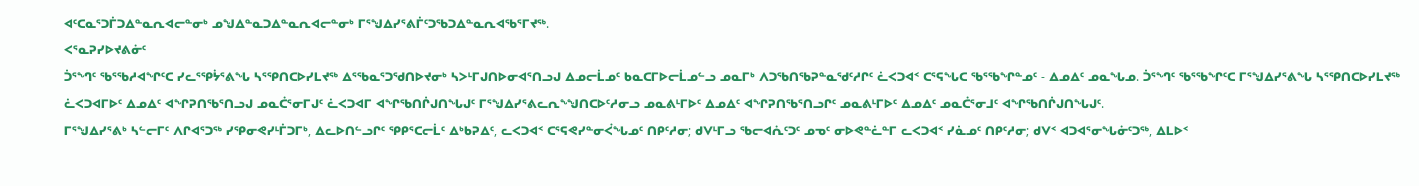ᐊᑦᑕᓇᕐᑐᒦᑐᐃᓐᓇᕆᐊᓕᓐᓂᒃ ᓄᖑᐃᓐᓇᑐᐃᓐᓇᕆᐊᓕᓐᓂᒃ ᒥᕐᖑᐃᓯᕐᕕᒦᑦᑐᖃᑐᐃᓐᓇᕆᐊᖃᕐᒥᔪᖅ.
ᐸᕐᓇᕈᓯᐅᔪᕕᓃᑦ
ᑑᕐᙰᑦ ᖃᕐᖃᓱᐊᖏᑦᑕ ᓯᓚᕐᕿᔮᕐᕕᖓ ᓴᕐᕿᑎᑕᐅᓯᒪᔪᖅ ᐃᕐᖃᓇᕐᑐᖁᑎᐅᔪᓂᒃ ᓴᐳᒻᒥᒍᑎᐅᓂᐊᕐᑎᓗᒍ ᐃᓄᓕᒫᓄᑦ ᑲᓇᑕᒥᐅᓕᒫᓄᓪᓗ ᓄᓇᒥᒃ ᐱᑐᖃᑎᖃᕈᓐᓇᖁᑦᓱᒋᑦ ᓛᐸᑐᐊᑉ ᑕᕐᕋᖓᑕ ᖃᕐᖃᖏᓐᓄᑦ - ᐃᓄᐃᑦ ᓄᓇᖓᓄ. ᑑᕐᙰᑦ ᖃᕐᖃᖏᑦᑕ ᒥᕐᖑᐃᓯᕐᕕᖓ ᓴᕐᕿᑎᑕᐅᓯᒪᔪᖅ ᓛᐸᑐᐊᒥᐅᑦ ᐃᓄᐃᑦ ᐊᖏᕈᑎᖃᕐᑎᓗᒍ ᓄᓇᑖᕐᓂᒥᒍᑦ ᓛᐸᑐᐊᒥ ᐊᖏᖃᑎᒌᒍᑎᖓᒍᑦ ᒥᕐᖑᐃᓯᕐᕕᓚᕆᖕᖑᑎᑕᐅᑦᓱᓂᓗ ᓄᓇᕕᒻᒥᐅᑦ ᐃᓄᐃᑦ ᐊᖏᕈᑎᖃᕐᑎᓗᒋᑦ ᓄᓇᕕᒻᒥᐅᑦ ᐃᓄᐃᑦ ᓄᓇᑖᕐᓂᒧᑦ ᐊᖏᖃᑎᒌᒍᑎᖓᒍᑦ.
ᒥᕐᖑᐃᓯᕐᕕᒃ ᓴᓪᓕᒥᑦ ᐱᒋᐊᕐᑐᖅ ᓯᕿᓂᕙᓯᒻᒦᑐᒥᒃ, ᐃᓚᐅᑎᓪᓗᒋᑦ ᕿᑭᕐᑕᓕᒫᑦ ᐃᒃᑲᕈᐃᑦ, ᓚᐸᑐᐊᑉ ᑕᕐᕋᕙᓯᓐᓂᐹᖓᓄᑦ ᑎᑭᑦᓱᓂ; ᑯᐯᒻᒥᓗ ᖃᓕᐊᕇᑦᑐᑦ ᓄᓀᑦ ᓂᐅᕙᓐᓛᓐᒥ ᓚᐸᑐᐊᑉ ᓯᓈᓄᑦ ᑎᑭᑦᓱᓂ; ᑯᐯᑉ ᐊᑐᐊᕐᓂᖓᓃᑦᑐᖅ, ᐃᒪᐅᑉ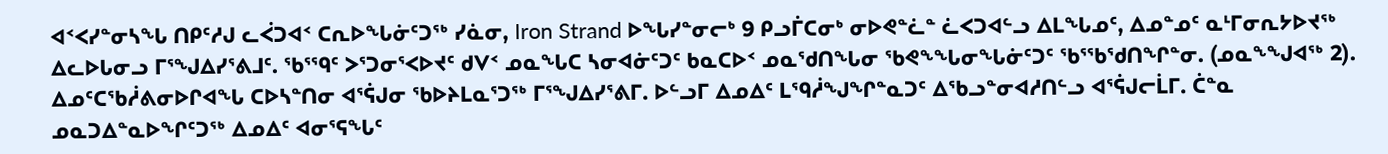ᐊᑉᐸᓯᓐᓂᓴᖓ ᑎᑭᑦᓱᒍ ᓚᐹᑐᐊᑉ ᑕᕆᐅᖓᓃᑦᑐᖅ ᓯᓈᓂ, Iron Strand ᐅᖓᓯᓐᓂᓕᒃ 9 ᑭᓗᒦᑕᓂᒃ ᓂᐅᕙᓐᓛᓐ ᓛᐸᑐᐊᓪᓗ ᐃᒪᖓᓄᑦ, ᐃᓄᓐᓄᑦ ᓇᒻᒥᓂᕆᔭᐅᔪᖅ ᐃᓚᐅᒐᓂᓗ ᒥᕐᖑᐃᓯᕐᕕᒧᑦ. ᖃᕐᙯᑦ ᐳᕐᑐᓂᕐᐸᐅᔪᑦ ᑯᐯᑉ ᓄᓇᖓᑕ ᓴᓂᐊᓃᑦᑐᑦ ᑲᓇᑕᐅᑉ ᓄᓇᖁᑎᖓᓂ ᖃᕙᖕᖓᓂᖓᓃᑦᑐᑦ ᖃᕐᖃᖁᑎᖏᓐᓂ. (ᓄᓇᖕᖑᐊᖅ 2).
ᐃᓄᑦᑕᖃᓲᕕᓂᐅᒋᐊᖓ ᑕᐅᓴᓐᑎᓂ ᐊᕐᕌᒍᓂ ᖃᐅᔨᒪᓇᕐᑐᖅ ᒥᕐᖑᐃᓯᕐᕕᒥ. ᐅᓪᓗᒥ ᐃᓄᐃᑦ ᒪᙯᓲᖑᖏᓐᓇᑐᑦ ᐃᖃᓗᓐᓂᐊᓱᑎᓪᓗ ᐊᕐᕌᒍᓕᒫᒥ. ᑖᓐᓇ ᓄᓇᑐᐃᓐᓇᐅᖏᑦᑐᖅ ᐃᓄᐃᑦ ᐊᓂᕐᕋᖓᑦ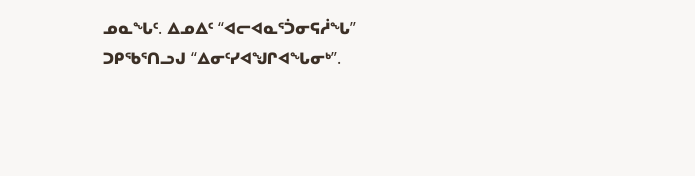ᓄᓇᖓᑦ. ᐃᓄᐃᑦ “ᐊᓕᐊᓇᕐᑑᓂᕋᓲᖓ” ᑐᑭᖃᕐᑎᓗᒍ “ᐃᓂᑦᓯᐊᖑᒋᐊᖓᓂᒃ”.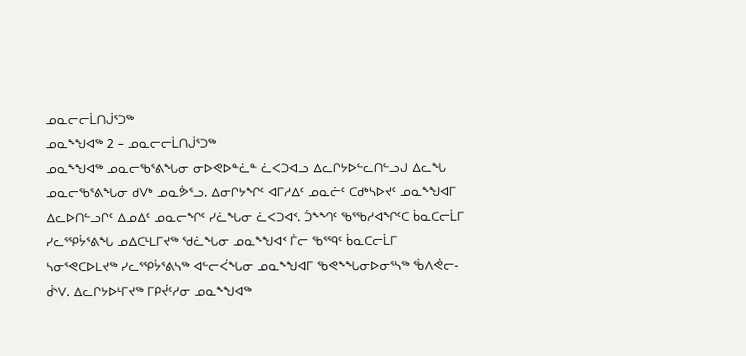ᓄᓇᓕᓕᒫᑎᒎᕐᑐᖅ
ᓄᓇᖕᖑᐊᖅ 2 – ᓄᓇᓕᓕᒫᑎᒎᕐᑐᖅ
ᓄᓇᖕᖑᐊᖅ ᓄᓇᓕᖃᕐᕕᖓᓂ ᓂᐅᕙᐅᓐᓛᓐ ᓛᐸᑐᐊᓗ ᐃᓚᒋᔭᐅᓪᓚᑎᓪᓗᒍ ᐃᓚᖓ ᓄᓇᓕᖃᕐᕕᖓᓂ ᑯᐯᒃ ᓄᓇᕘᕐᓗ. ᐃᓂᒋᔭᖏᑦ ᐊᒥᓱᐃᑦ ᓄᓇᓖᑦ ᑕᑯᒃᓴᐅᔪᑦ ᓄᓇᖕᖑᐊᒥ ᐃᓚᐅᑎᓪᓗᒋᑦ ᐃᓄᐃᑦ ᓄᓇᓕᖏᑦ ᓯᓛᖓᓂ ᓛᐸᑐᐊᑉ. ᑑᖕᙰᑦ ᖃᕐᖃᓱᐊᖏᑦᑕ ᑳᓇᑕᓕᒫᒥ ᓯᓚᕐᕿᔮᕐᕕᖓ ᓄᐃᑕᒻᒪᒥᔪᖅ ᖁᓛᖓᓂ ᓄᓇᖕᖑᐊᑉ ᒦᓕ ᖃᕐᙯᑦ ᑳᓇᑕᓕᒫᒥ ᓴᓂᕐᕙᑕᐅᒪᔪᖅ ᓯᓚᕐᕿᔮᕐᕕᓴᖅ ᐊᓪᓕᐹᖓᓂ ᓄᓇᖕᖑᐊᒥ ᖃᕙᖕᖓᓂᐅᓂᕐᓴᖅ ᖄᐱᕚᓕ-ᑰᔅᐯ. ᐃᓚᒋᔭᐅᒻᒥᔪᖅ ᒥᑭᔫᑦᓱᓂ ᓄᓇᖕᖑᐊᖅ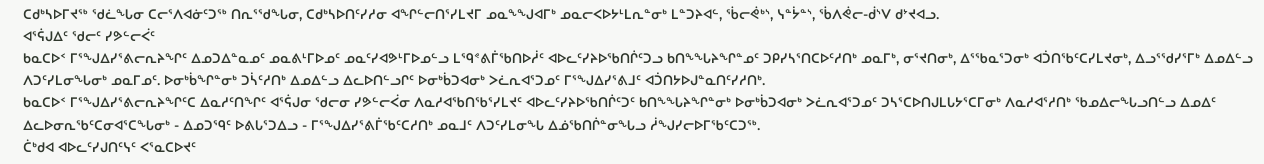ᑕᑯᒃᓴᐅᒥᔪᖅ ᖁᓛᖓᓂ ᑕᓕᕐᐱᐊᓃᑦᑐᖅ ᑎᕆᕐᖁᖓᓂ, ᑕᑯᒃᓴᐅᑎᑦᓯᓱᓂ ᐊᖏᓪᓕᑎᕐᓯᒪᔪᒥ ᓄᓇᖕᖑᐊᒥᒃ ᓄᓇᓕᐸᐅᔭᒻᒪᕆᓐᓂᒃ ᒪᓐᑐᔨᐊᓪ, ᖄᓕᕚᒃᔅ, ᓭᓐᔮᓐᔅ, ᖄᐱᕚᓕ-ᑰᔅᐯ ᑯᔾᔪᐊᓗ.
ᐊᕐᕌᒍᐃᑦ ᖁᓕᑦ ᓯᕗᓪᓕᐹᑦ
ᑲᓇᑕᐅᑉ ᒥᕐᖑᐃᓯᕐᕕᓕᕆᔨᖏᑦ ᐃᓄᑐᐃᓐᓇᓄᑦ ᓄᓇᕕᒻᒥᐅᓄᑦ ᓄᓇᑦᓯᐊᕗᒻᒥᐅᓄᓪᓗ ᒪᙯᕝᕕᒦᖃᑎᐅᓲᑦ ᐊᐅᓚᑦᓯᔨᐅᖃᑎᒌᑦᑐᓗ ᑲᑎᖕᖓᔨᖏᓐᓄᑦ ᑐᑭᓯᓴᕐᑎᑕᐅᑦᓱᑎᒃ ᓄᓇᒥᒃ, ᓂᕐᔪᑎᓂᒃ, ᐃᕐᖃᓇᕐᑐᓂᒃ ᐊᑑᑎᖃᑦᑕᓯᒪᔪᓂᒃ, ᐃᓗᕐᖁᓯᕐᒥᒃ ᐃᓄᐃᓪᓗ ᐱᑐᑦᓯᒪᓂᖓᓂᒃ ᓄᓇᒥᓄᑦ. ᐅᓂᒃᑳᖏᓐᓂᒃ ᑐᓵᑦᓱᑎᒃ ᐃᓄᐃᓪᓗ ᐃᓚᐅᑎᓪᓗᒋᑦ ᐅᓂᒃᑳᑐᐊᓂᒃ ᐳᓛᕆᐊᕐᑐᓄᑦ ᒥᕐᖑᐃᓯᕐᕕᒧᑦ ᐊᑑᑎᔭᐅᒍᓐᓇᑎᑦᓯᓱᑎᒃ.
ᑲᓇᑕᐅᑉ ᒥᕐᖑᐃᓯᕐᕕᓕᕆᔨᖏᑦᑕ ᐃᓇᓱᑦᑎᖏᑦ ᐊᕐᕌᒍᓂ ᖁᓕᓂ ᓯᕗᓪᓕᐹᓂ ᐱᓇᓱᐊᖃᑎᖃᕐᓯᒪᔪᑦ ᐊᐅᓚᑦᓯᔨᐅᖃᑎᒌᑦᑐᑦ ᑲᑎᖕᖓᔨᖏᓐᓂᒃ ᐅᓂᒃᑳᑐᐊᓂᒃ ᐳᓛᕆᐊᕐᑐᓄᑦ ᑐᓴᕐᑕᐅᑎᒍᒪᒐᔭᕐᑕᒥᓂᒃ ᐱᓇᓱᐊᕐᓱᑎᒃ ᖃᓄᐃᓕᖓᓗᑎᓪᓗ ᐃᓄᐃᑦ ᐃᓚᐅᓂᕆᖃᑦᑕᓂᐊᕐᑕᖓᓂᒃ - ᐃᓄᑐᙯᑦ ᐅᕕᒐᕐᑐᐃᓗ - ᒥᕐᖑᐃᓯᕐᕕᒦᖃᑦᑕᓱᑎᒃ ᓄᓇᒧᑦ ᐱᑐᑦᓯᒪᓂᖓ ᐃᓅᖃᑎᒌᓐᓂᖓᓗ ᓲᖑᓯᓕᐅᒥᖃᑦᑕᑐᖅ.
ᑖᒃᑯᐊ ᐊᐅᓚᑦᓯᒍᑎᑦᓭᑦ ᐸᕐᓇᑕᐅᔪᑦ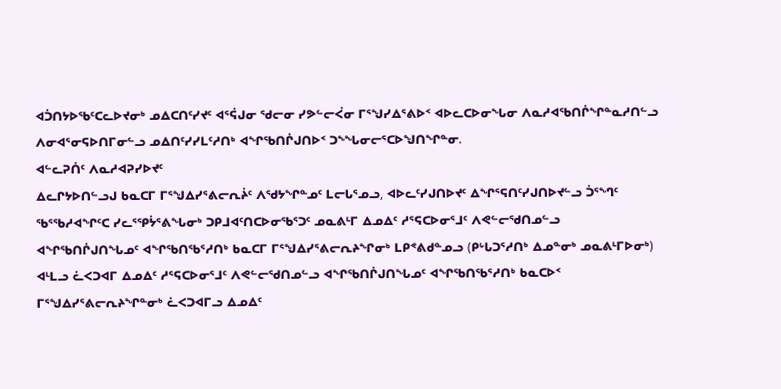ᐊᑑᑎᔭᐅᖃᑦᑕᓚᐅᔪᓂᒃ ᓄᐃᑕᑎᑦᓯᔪᑦ ᐊᕐᕌᒍᓂ ᖁᓕᓂ ᓯᕗᓪᓕᐹᓂ ᒥᕐᖑᓯᐃᕐᕕᐅᑉ ᐊᐅᓚᑕᐅᓂᖓᓂ ᐱᓇᓱᐊᖃᑎᒌᖏᓐᓇᓱᑎᓪᓗ ᐱᓂᐊᕐᓂᕋᐅᑎᒥᓂᓪᓗ ᓄᐃᑎᑦᓯᓯᒪᑦᓱᑎᒃ ᐊᖏᖃᑎᒌᒍᑎᐅᑉ ᑐᖕᖓᓂᓕᕐᑕᐅᖑᑎᖏᓐᓂ.
ᐊᓪᓚᕈᑏᑦ ᐱᓇᓱᐊᕈᓯᐅᔪᑦ
ᐃᓚᒋᔭᐅᑎᓪᓗᒍ ᑲᓇᑕᒥ ᒥᕐᖑᐃᓯᕐᕕᓕᕆᔩᑦ ᐱᖁᔭᖏᓐᓄᑦ ᒪᓕᒐᕐᓄᓗ, ᐊᐅᓚᑦᓯᒍᑎᐅᔪᑦ ᐃᖏᕐᕋᑎᑦᓯᒍᑎᐅᔪᓪᓗ ᑑᕐᙰᑦ ᖃᕐᖃᓱᐊᖏᑦᑕ ᓯᓚᕐᕿᔮᕐᕕᖓᓂᒃ ᑐᑭᒧᐊᑦᑎᑕᐅᓂᖃᕐᑐᑦ ᓄᓇᕕᒻᒥ ᐃᓄᐃᑦ ᓱᕐᕋᑕᐅᓂᕐᒧᑦ ᐱᕙᓪᓕᖁᑎᓄᓪᓗ ᐊᖏᖃᑎᒌᒍᑎᖓᓄᑦ ᐊᖏᖃᑎᖃᕐᓱᑎᒃ ᑲᓇᑕᒥ ᒥᕐᖑᐃᓯᕐᕕᓕᕆᔨᖏᓂᒃ ᒪᑭᕝᕕᑯᓐᓄᓗ (ᑭᒡᒐᑐᕐᓱᑎᒃ ᐃᓄᓐᓂᒃ ᓄᓇᕕᒻᒥᐅᓂᒃ) ᐊᒻᒪᓗ ᓛᐸᑐᐊᒥ ᐃᓄᐃᑦ ᓱᕐᕋᑕᐅᓂᕐᒧᑦ ᐱᕙᓪᓕᖁᑎᓄᓪᓗ ᐊᖏᖃᑎᒌᒍᑎᖓᓄᑦ ᐊᖏᖃᑎᖃᕐᓱᑎᒃ ᑲᓇᑕᐅᑉ ᒥᕐᖑᐃᓯᕐᕕᓕᕆᔨᖏᓐᓂᒃ ᓛᐸᑐᐊᒥᓗ ᐃᓄᐃᑦ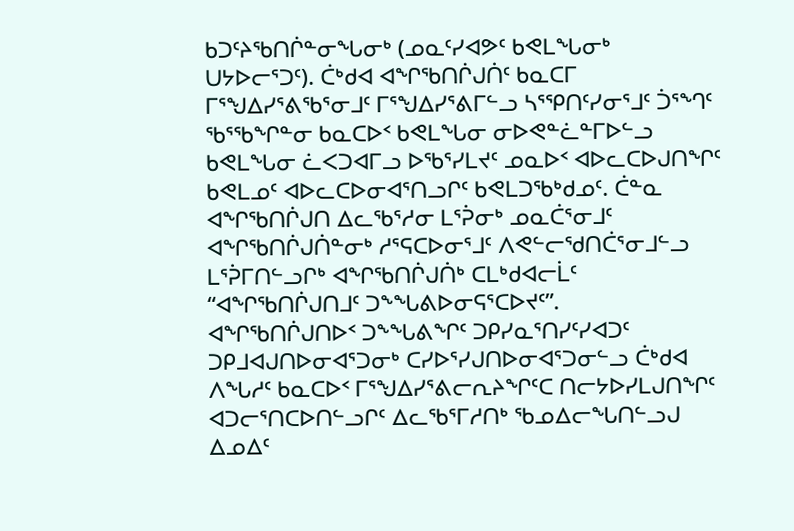ᑲᑐᑦᔨᖃᑎᒌᓐᓂᖓᓂᒃ (ᓄᓇᑦᓯᐊᕗᑦ ᑲᕙᒪᖓᓂᒃ ᑌᔭᐅᓕᕐᑐᑦ). ᑖᒃᑯᐊ ᐊᖏᖃᑎᒌᒍᑏᑦ ᑲᓇᑕᒥ ᒥᕐᖑᐃᓯᕐᕕᖃᕐᓂᒧᑦ ᒥᕐᖑᐃᓯᕐᕕᒥᓪᓗ ᓴᕐᕿᑎᑦᓯᓂᕐᒧᑦ ᑑᕐᙰᑦ ᖃᕐᖃᖏᓐᓂ ᑲᓇᑕᐅᑉ ᑲᕙᒪᖓᓂ ᓂᐅᕙᓐᓛᓐᒥᐅᓪᓗ ᑲᕙᒪᖓᓂ ᓛᐸᑐᐊᒥᓗ ᐅᖃᕐᓯᒪᔪᑦ ᓄᓇᐅᑉ ᐊᐅᓚᑕᐅᒍᑎᖏᑦ ᑲᕙᒪᓄᑦ ᐊᐅᓚᑕᐅᓂᐊᕐᑎᓗᒋᑦ ᑲᕙᒪᑐᖃᒃᑯᓄᑦ. ᑖᓐᓇ ᐊᖏᖃᑎᒌᒍᑎ ᐃᓚᖃᕐᓱᓂ ᒪᕐᕉᓂᒃ ᓄᓇᑖᕐᓂᒧᑦ ᐊᖏᖃᑎᒌᒍᑏᓐᓂᒃ ᓱᕐᕋᑕᐅᓂᕐᒧᑦ ᐱᕙᓪᓕᖁᑎᑖᕐᓂᒧᓪᓗ ᒪᕐᕉᒥᑎᓪᓗᒋᒃ ᐊᖏᖃᑎᒌᒍᑏᒃ ᑕᒪᒃᑯᐊᓕᒫᑦ “ᐊᖏᖃᑎᒌᒍᑎᒧᑦ ᑐᖕᖓᕕᐅᓂᕋᕐᑕᐅᔪᑦ”.
ᐊᖏᖃᑎᒌᒍᑎᐅᑉ ᑐᖕᖓᕕᖏᑦ ᑐᑭᓯᓇᕐᑎᓯᑦᓯᐊᑐᑦ ᑐᑭᒧᐊᒍᑎᐅᓂᐊᕐᑐᓂᒃ ᑕᓯᐅᕐᓯᒍᑎᐅᓂᐊᕐᑐᓂᓪᓗ ᑖᒃᑯᐊ ᐱᖓᓱᑦ ᑲᓇᑕᐅᑉ ᒥᕐᖑᐃᓯᕐᕕᓕᕆᔨᖏᑦᑕ ᑎᓕᔭᐅᓯᒪᒍᑎᖏᑦ ᐊᑐᓕᕐᑎᑕᐅᑎᓪᓗᒋᑦ ᐃᓚᖃᕐᒥᓱᑎᒃ ᖃᓄᐃᓕᖓᑎᓪᓗᒍ ᐃᓄᐃᑦ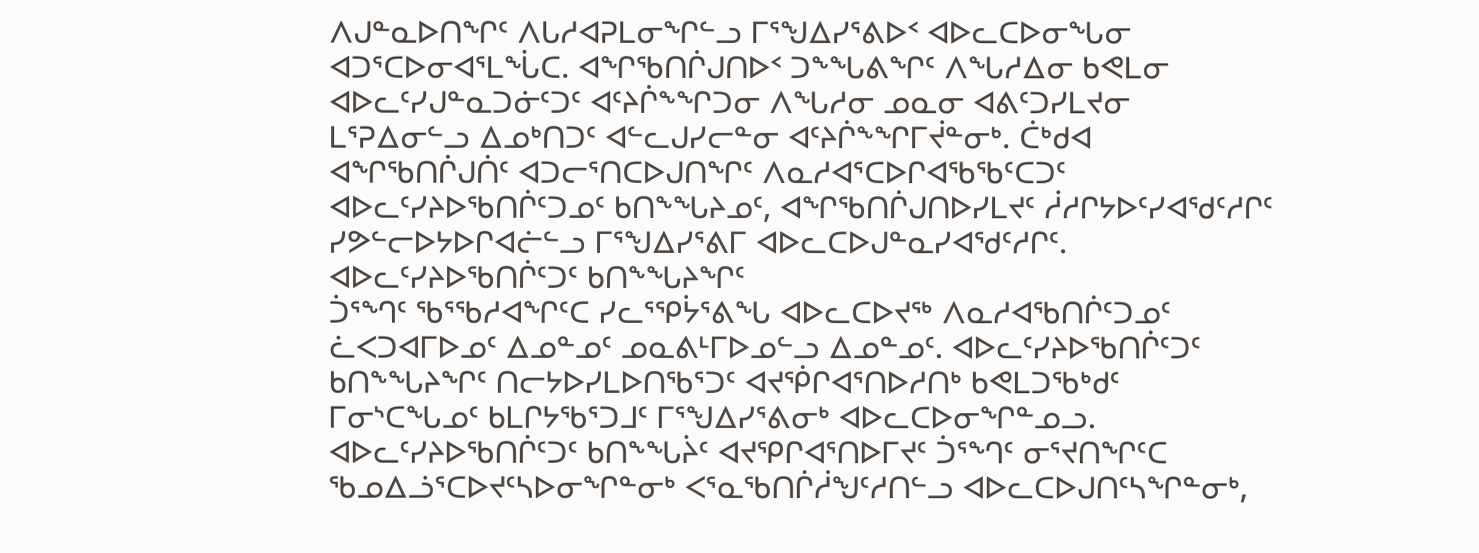ᐱᒍᓐᓇᐅᑎᖏᑦ ᐱᒐᓱᐊᕈᒪᓂᖏᓪᓗ ᒥᕐᖑᐃᓯᕐᕕᐅᑉ ᐊᐅᓚᑕᐅᓂᖓᓂ ᐊᑐᕐᑕᐅᓂᐊᕐᒪᖔᑕ. ᐊᖏᖃᑎᒌᒍᑎᐅᑉ ᑐᖕᖓᕕᖏᑦ ᐱᖓᓱᐃᓂ ᑲᕙᒪᓂ ᐊᐅᓚᑦᓯᒍᓐᓇᑐᓃᑦᑐᑦ ᐊᑦᔨᒌᖕᖏᑐᓂ ᐱᖓᓱᓂ ᓄᓇᓂ ᐊᕕᑦᑐᓯᒪᔪᓂ ᒪᕐᕈᐃᓂᓪᓗ ᐃᓄᒃᑎᑐᑦ ᐊᓪᓚᒍᓯᓕᓐᓂ ᐊᑦᔨᒌᖕᖏᒥᔫᓐᓂᒃ. ᑖᒃᑯᐊ ᐊᖏᖃᑎᒌᒍᑏᑦ ᐊᑐᓕᕐᑎᑕᐅᒍᑎᖏᑦ ᐱᓇᓱᐊᕐᑕᐅᒋᐊᖃᖃᑦᑕᑐᑦ ᐊᐅᓚᑦᓯᔨᐅᖃᑎᒌᑦᑐᓄᑦ ᑲᑎᖕᖓᔨᓄᑦ, ᐊᖏᖃᑎᒌᒍᑎᐅᓯᒪᔪᑦ ᓲᓱᒋᔭᐅᑦᓯᐊᖁᑦᓱᒋᑦ ᓯᕗᓪᓕᐅᔭᐅᒋᐊᓖᓪᓗ ᒥᕐᖑᐃᓯᕐᕕᒥ ᐊᐅᓚᑕᐅᒍᓐᓇᓯᐊᖁᑦᓱᒋᑦ.
ᐊᐅᓚᑦᓯᔨᐅᖃᑎᒌᑦᑐᑦ ᑲᑎᖕᖓᔨᖏᑦ
ᑑᕐᙰᑦ ᖃᕐᖃᓱᐊᖏᑦᑕ ᓯᓚᕐᕿᔮᕐᕕᖓ ᐊᐅᓚᑕᐅᔪᖅ ᐱᓇᓱᐊᖃᑎᒌᑦᑐᓄᑦ ᓛᐸᑐᐊᒥᐅᓄᑦ ᐃᓄᓐᓄᑦ ᓄᓇᕕᒻᒥᐅᓄᓪᓗ ᐃᓄᓐᓄᑦ. ᐊᐅᓚᑦᓯᔨᐅᖃᑎᒌᑦᑐᑦ ᑲᑎᖕᖓᔨᖏᑦ ᑎᓕᔭᐅᓯᒪᐅᑎᖃᕐᑐᑦ ᐊᔪᖀᒋᐊᕐᑎᐅᓱᑎᒃ ᑲᕙᒪᑐᖃᒃᑯᑦ ᒥᓂᔅᑕᖓᓄᑦ ᑲᒪᒋᔭᖃᕐᑐᒧᑦ ᒥᕐᖑᐃᓯᕐᕕᓂᒃ ᐊᐅᓚᑕᐅᓂᖏᓐᓄᓗ. ᐊᐅᓚᑦᓯᔨᐅᖃᑎᒌᑦᑐᑦ ᑲᑎᖕᖓᔩᑦ ᐊᔪᕿᒋᐊᕐᑎᐅᒥᔪᑦ ᑑᕐᙰᑦ ᓂᕐᔪᑎᖏᑦᑕ ᖃᓄᐃᓘᕐᑕᐅᔪᑦᓴᐅᓂᖏᓐᓂᒃ ᐸᕐᓇᖃᑎᒌᓲᖑᑦᓱᑎᓪᓗ ᐊᐅᓚᑕᐅᒍᑎᑦᓴᖏᓐᓂᒃ,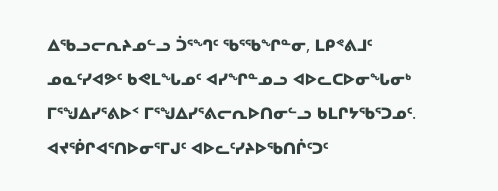ᐃᖃᓗᓕᕆᔨᓄᓪᓗ ᑑᕐᙰᑦ ᖃᕐᖃᖏᓐᓂ, ᒪᑭᕝᕕᒧᑦ ᓄᓇᑦᓯᐊᕗᑦ ᑲᕙᒪᖓᓄᑦ ᐊᓯᖏᓐᓄᓗ ᐊᐅᓚᑕᐅᓂᖓᓂᒃ ᒥᕐᖑᐃᓯᕐᕕᐅᑉ ᒥᕐᖑᐃᓯᕐᕕᓕᕆᐅᑎᓂᓪᓗ ᑲᒪᒋᔭᖃᕐᑐᓄᑦ. ᐊᔪᖀᒋᐊᕐᑎᐅᓂᕐᒥᒍᑦ ᐊᐅᓚᑦᓯᔨᐅᖃᑎᒌᑦᑐᑦ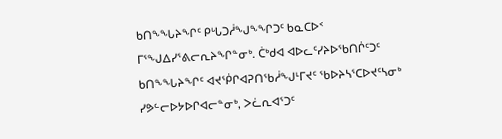ᑲᑎᖕᖓᔨᖏᑦ ᑭᒡᒐᑐᓲᖑᖕᖏᑐᑦ ᑲᓇᑕᐅᑉ ᒥᕐᖑᐃᓯᕐᕕᓕᕆᔨᖏᓐᓂᒃ. ᑖᒃᑯᐊ ᐊᐅᓚᑦᓯᔨᐅᖃᑎᒌᑦᑐᑦ ᑲᑎᖕᖓᔨᖏᑦ ᐊᔪᖀᒋᐊᕈᑎᖃᓲᖑᒻᒥᔪᑦ ᖃᐅᔨᓴᕐᑕᐅᔪᑦᓴᓂᒃ ᓯᕗᓪᓕᐅᔭᐅᒋᐊᓕᓐᓂᒃ, ᐳᓛᕆᐊᕐᑐᑦ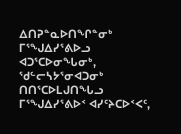ᐃᑎᕈᓐᓇᐅᑎᖏᓐᓂᒃ ᒥᕐᖑᐃᓯᕐᕕᐅᓗ ᐊᑐᕐᑕᐅᓂᖓᓂᒃ, ᖁᓪᓕᓴᔭᕐᓂᐊᑐᓂᒃ ᑎᑎᕐᑕᐅᒪᒍᑎᖓᓗ ᒥᕐᖑᐃᓯᕐᕕᐅᑉ ᐊᓯᑦᔨᑕᐅᑉᐸᑦ,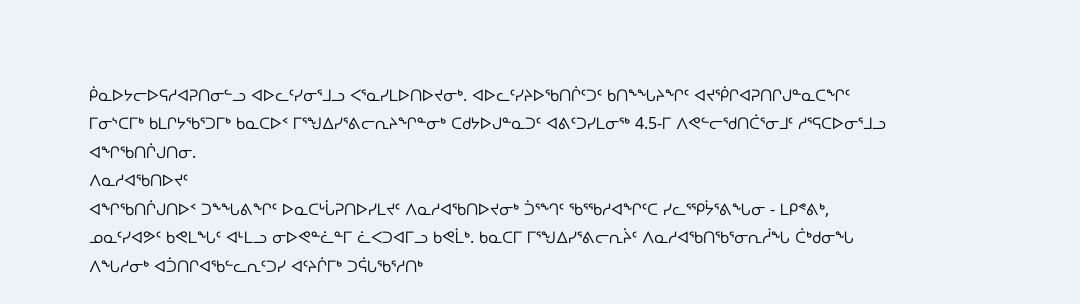ᑮᓇᐅᔭᓕᐅᕋᓱᐊᕈᑎᓂᓪᓗ ᐊᐅᓚᑦᓯᓂᕐᒧᓗ ᐸᕐᓇᓯᒪᐅᑎᐅᔪᓂᒃ. ᐊᐅᓚᑦᓯᔨᐅᖃᑎᒌᑦᑐᑦ ᑲᑎᖕᖓᔨᖏᑦ ᐊᔪᖀᒋᐊᕈᑎᒋᒍᓐᓇᑕᖏᑦ ᒥᓂᔅᑕᒥᒃ ᑲᒪᒋᔭᖃᕐᑐᒥᒃ ᑲᓇᑕᐅᑉ ᒥᕐᖑᐃᓯᕐᕕᓕᕆᔨᖏᓐᓂᒃ ᑕᑯᔭᐅᒍᓐᓇᑐᑦ ᐊᕕᑦᑐᓯᒪᓂᖅ 4.5-ᒥ ᐱᕙᓪᓕᖁᑎᑖᕐᓂᒧᑦ ᓱᕐᕋᑕᐅᓂᕐᒧᓗ ᐊᖏᖃᑎᒌᒍᑎᓂ.
ᐱᓇᓱᐊᖃᑎᐅᔪᑦ
ᐊᖏᖃᑎᒌᒍᑎᐅᑉ ᑐᖕᖓᕕᖏᑦ ᐅᓇᑕᒡᒑᕈᑎᐅᓯᒪᔪᑦ ᐱᓇᓱᐊᖃᑎᐅᔪᓂᒃ ᑑᕐᙰᑦ ᖃᕐᖃᓱᐊᖏᑦᑕ ᓯᓚᕐᕿᔮᕐᕕᖓᓂ - ᒪᑭᕝᕕᒃ, ᓄᓇᑦᓯᐊᕗᑦ ᑲᕙᒪᖓᑦ ᐊᒻᒪᓗ ᓂᐅᕙᓐᓛᓐᒥ ᓛᐸᑐᐊᒥᓗ ᑲᕙᒫᒃ. ᑲᓇᑕᒥ ᒥᕐᖑᐃᓯᕐᕕᓕᕆᔩᑦ ᐱᓇᓱᐊᖃᑎᖃᕐᓂᕆᓲᖓ ᑖᒃᑯᓂᖓ ᐱᖓᓱᓂᒃ ᐊᑑᑎᒋᐊᖃᓪᓚᕆᑦᑐᓯ ᐊᑦᔨᒌᒥᒃ ᑐᕌᒐᖃᕐᓱᑎᒃ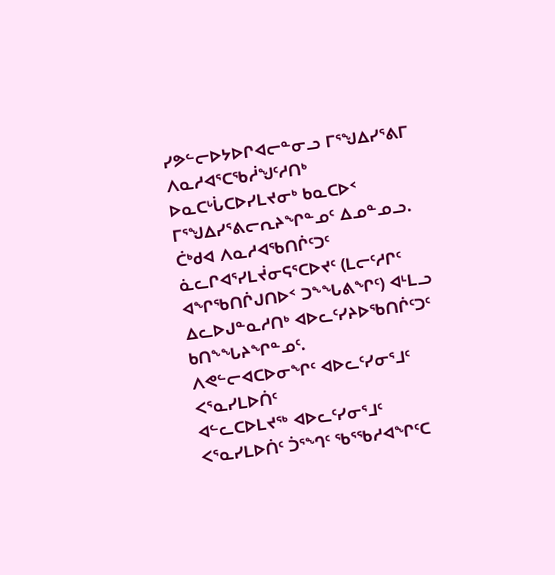ᓯᕗᓪᓕᐅᔭᐅᒋᐊᓕᓐᓂᓗ ᒥᕐᖑᐃᓯᕐᕕᒥ ᐱᓇᓱᐊᕐᑕᖃᓲᖑᑦᓱᑎᒃ ᐅᓇᑕᒡᒑᑕᐅᓯᒪᔪᓂᒃ ᑲᓇᑕᐅᑉ ᒥᕐᖑᐃᓯᕐᕕᓕᕆᔨᖏᓐᓄᑦ ᐃᓄᓐᓄᓗ. ᑖᒃᑯᐊ ᐱᓇᓱᐊᖃᑎᒌᑦᑐᑦ ᓈᓚᒋᐊᕐᓯᒪᔫᓂᕋᕐᑕᐅᔪᑦ (ᒪᓕᑦᓱᒋᑦ ᐊᖏᖃᑎᒌᒍᑎᐅᑉ ᑐᖕᖓᕕᖏᑦ) ᐊᒻᒪᓗ ᐃᓚᐅᒍᓐᓇᓱᑎᒃ ᐊᐅᓚᑦᓯᔨᐅᖃᑎᒌᑦᑐᑦ ᑲᑎᖕᖓᔨᖏᓐᓄᑦ.
ᐱᕙᓪᓕᐊᑕᐅᓂᖏᑦ ᐊᐅᓚᑦᓯᓂᕐᒧᑦ ᐸᕐᓇᓯᒪᐅᑏᑦ
ᐊᓪᓚᑕᐅᒪᔪᖅ ᐊᐅᓚᑦᓯᓂᕐᒧᑦ ᐸᕐᓇᓯᒪᐅᑏᑦ ᑑᕐᙰᑦ ᖃᕐᖃᓱᐊᖏᑦᑕ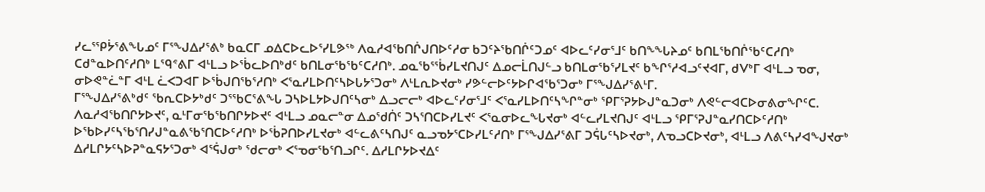ᓯᓚᕐᕿᔮᕐᕕᖓᓄᑦ ᒥᕐᖑᐃᓯᕐᕕᒃ ᑲᓇᑕᒥ ᓄᐃᑕᐅᓚᐅᕐᓯᒪᕗᖅ ᐱᓇᓱᐊᖃᑎᒌᒍᑎᐅᑦᓱᓂ ᑲᑐᑦᔨᖃᑎᒌᑦᑐᓄᑦ ᐊᐅᓚᑦᓯᓂᕐᒧᑦ ᑲᑎᖕᖓᔨᓄᑦ ᑲᑎᒪᖃᑎᒌᖃᑦᑕᓱᑎᒃ ᑕᑯᓐᓇᐅᑎᑦᓱᑎᒃ ᒪᙯᕝᕕᒥ ᐊᒻᒪᓗ ᐅᖄᓚᐅᑎᒃᑯᑦ ᑲᑎᒪᓂᖃᖃᑦᑕᓱᑎᒃ. ᓄᓇᖃᕐᖄᓯᒪᔪᑎᒍᑦ ᐃᓄᓕᒫᑎᒍᓪᓗ ᑲᑎᒪᓂᖃᕐᓯᒪᔪᑦ ᑲᖏᕐᓱᐊᓗᑦᔪᐊᒥ, ᑯᐯᒃᒥ ᐊᒻᒪᓗ ᓀᓂ, ᓂᐅᕙᓐᓛᓐᒥ ᐊᒻᒪ ᓛᐸᑐᐊᒥ ᐅᖄᒍᑎᖃᕐᓱᑎᒃ ᐸᕐᓇᓯᒪᐅᑎᑦᓴᐅᒐᔭᕐᑐᓂᒃ ᐱᒻᒪᕆᐅᔪᓂᒃ ᓯᕗᓪᓕᐅᑦᔭᐅᒋᐊᖃᕐᑐᓂᒃ ᒥᕐᖑᐃᓯᕐᕕᒻᒥ.
ᒥᕐᖑᐃᓯᕐᕕᒃᑯᑦ ᖃᕆᑕᐅᔭᒃᑯᑦ ᑐᕐᖃᑕᕐᕕᖓ ᑐᓴᐅᒪᔭᐅᒍᑎᑦᓴᓂᒃ ᐃᓗᓕᓕᒃ ᐊᐅᓚᑦᓯᓂᕐᒧᑦ ᐸᕐᓇᓯᒪᐅᑎᑦᓴᖏᓐᓂᒃ ᕿᒥᕐᕈᔭᐅᒍᓐᓇᑐᓂᒃ ᐱᕙᓪᓕᐊᑕᐅᓂᕕᓂᖏᑦᑕ. ᐱᓇᓱᐊᖃᑎᒋᔭᐅᔪᑦ, ᓇᒻᒥᓂᖃᖃᑎᒋᔭᐅᔪᑦ ᐊᒻᒪᓗ ᓄᓇᓕᓐᓂ ᐃᓄᖁᑏᑦ ᑐᓴᕐᑎᑕᐅᓯᒪᔪᑦ ᐸᕐᓇᓂᐅᓚᖓᔪᓂᒃ ᐊᓪᓚᓯᒪᔪᑎᒍᑦ ᐊᒻᒪᓗ ᕿᒥᕐᕈᒍᓐᓇᓯᑎᑕᐅᑦᓱᑎᒃ ᐅᖃᐅᓯᑦᓴᖃᕐᑎᓯᒍᓐᓇᕕᖃᕐᑎᑕᐅᑦᓱᑎᒃ ᐅᖄᕈᑎᐅᓯᒪᔪᓂᒃ ᐊᓪᓚᕕᑦᓴᑎᒍᑦ ᓇᓗᓀᔭᕐᑕᐅᓯᒪᑦᓱᑎᒃ ᒥᕐᖑᐃᓯᕐᕕᒥ ᑐᕌᒐᑦᓴᐅᔪᓂᒃ, ᐱᓀᓗᑕᐅᔪᓂᒃ, ᐊᒻᒪᓗ ᐱᕕᑦᓴᓯᐊᖑᔪᓂᒃ ᐃᓱᒪᒋᔭᑦᓴᐅᕈᓐᓇᕋᔭᕐᑐᓂᒃ ᐊᕐᕌᒍᓂᒃ ᖁᓕᓂᒃ ᐸᕐᓀᓂᖃᕐᑎᓗᒋᑦ. ᐃᓱᒪᒋᔭᐅᔪᐃᑦ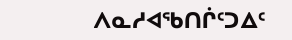ᐱᓇᓱᐊᖃᑎᒌᑦᑐᐃᑦ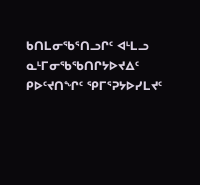ᑲᑎᒪᓂᖃᕐᑎᓗᒋᑦ ᐊᒻᒪᓗ ᓇᒻᒥᓂᖃᖃᑎᒋᔭᐅᔪᐃᑦ ᑭᐅᑦᔪᑎᖏᑦ ᕿᒥᕐᕈᔭᐅᓯᒪᔪᑦ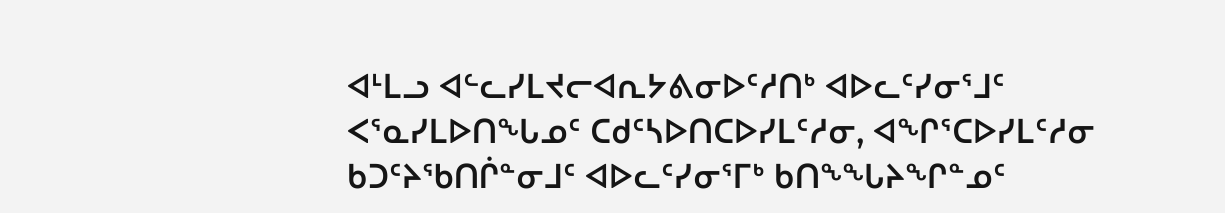ᐊᒻᒪᓗ ᐊᓪᓚᓯᒪᔪᓕᐊᕆᔭᕕᓂᐅᑦᓱᑎᒃ ᐊᐅᓚᑦᓯᓂᕐᒧᑦ ᐸᕐᓇᓯᒪᐅᑎᖓᓄᑦ ᑕᑯᑦᓴᐅᑎᑕᐅᓯᒪᑦᓱᓂ, ᐊᖏᕐᑕᐅᓯᒪᑦᓱᓂ ᑲᑐᑦᔨᖃᑎᒌᓐᓂᒧᑦ ᐊᐅᓚᑦᓯᓂᕐᒥᒃ ᑲᑎᖕᖓᔨᖏᓐᓄᑦ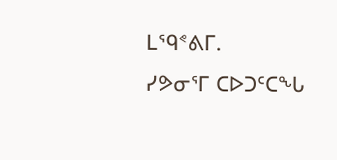ᒪᙯᕝᕕᒥ.
ᓯᕗᓂᕐᒥ ᑕᐅᑐᑦᑕᖓ